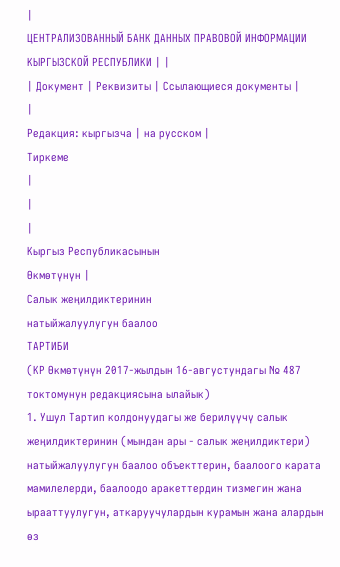|
ЦЕНТРАЛИЗОВАННЫЙ БАНК ДАННЫХ ПРАВОВОЙ ИНФОРМАЦИИ КЫРГЫЗСКОЙ РЕСПУБЛИКИ | |
| Документ | Реквизиты | Ссылающиеся документы |
|
Редакция: кыргызча | на русском |
Тиркеме
|
|
|
Кыргыз Республикасынын
Өкмөтүнүн |
Салык жеңилдиктеринин
натыйжалуулугун баалоо
ТАРТИБИ
(КР Өкмөтүнүн 2017-жылдын 16-августундагы № 487 токтомунун редакциясына ылайык)
1. Ушул Тартип колдонуудагы же берилүүчү салык жеңилдиктеринин (мындан ары - салык жеңилдиктери) натыйжалуулугун баалоо объекттерин, баалоого карата мамилелерди, баалоодо аракеттердин тизмегин жана ырааттуулугун, аткаруучулардын курамын жана алардын өз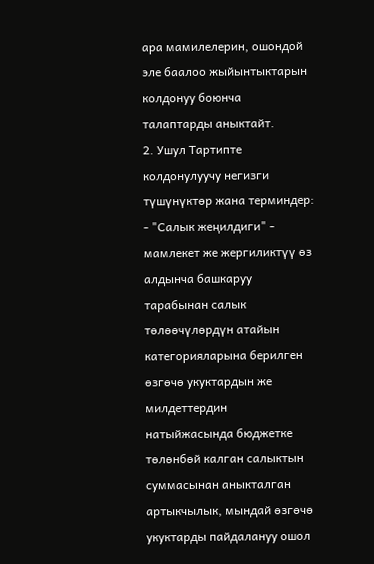ара мамилелерин, ошондой эле баалоо жыйынтыктарын колдонуу боюнча талаптарды аныктайт.
2. Ушул Тартипте колдонулуучу негизги түшүнүктөр жана терминдер:
- "Салык жеңилдиги" - мамлекет же жергиликтүү өз алдынча башкаруу тарабынан салык төлөөчүлөрдүн атайын категорияларына берилген өзгөчө укуктардын же милдеттердин натыйжасында бюджетке төлөнбөй калган салыктын суммасынан аныкталган артыкчылык, мындай өзгөчө укуктарды пайдалануу ошол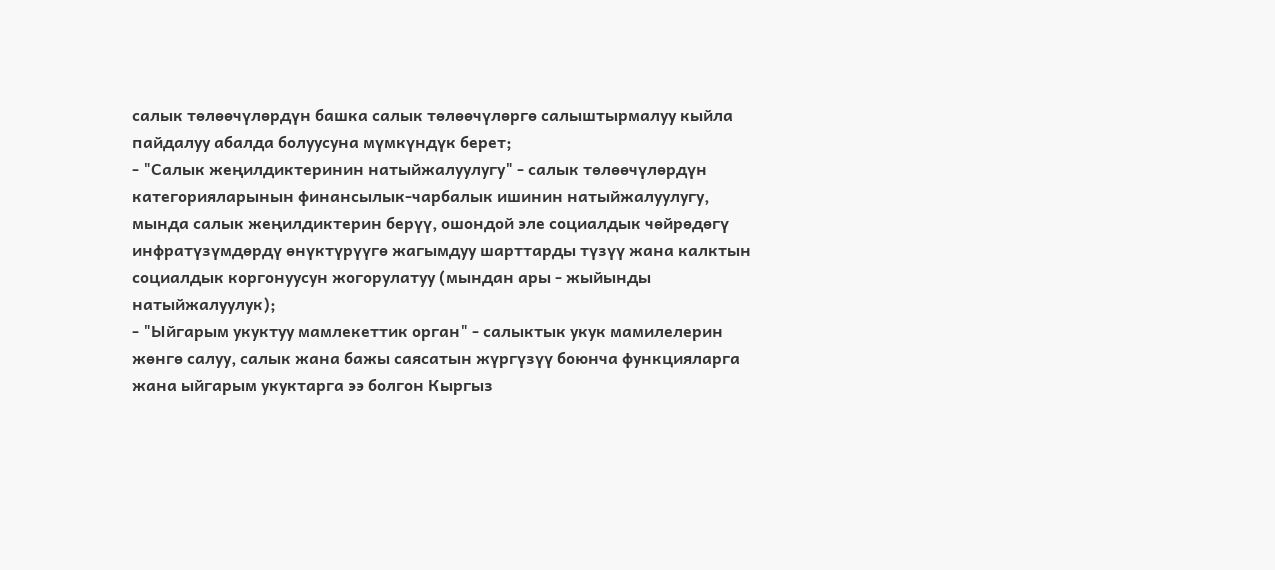салык төлөөчүлөрдүн башка салык төлөөчүлөргө салыштырмалуу кыйла пайдалуу абалда болуусуна мүмкүндүк берет;
- "Салык жеңилдиктеринин натыйжалуулугу" - салык төлөөчүлөрдүн категорияларынын финансылык-чарбалык ишинин натыйжалуулугу, мында салык жеңилдиктерин берүү, ошондой эле социалдык чөйрөдөгү инфратүзүмдөрдү өнүктүрүүгө жагымдуу шарттарды түзүү жана калктын социалдык коргонуусун жогорулатуу (мындан ары - жыйынды натыйжалуулук);
- "Ыйгарым укуктуу мамлекеттик орган" - салыктык укук мамилелерин жөнгө салуу, салык жана бажы саясатын жүргүзүү боюнча функцияларга жана ыйгарым укуктарга ээ болгон Кыргыз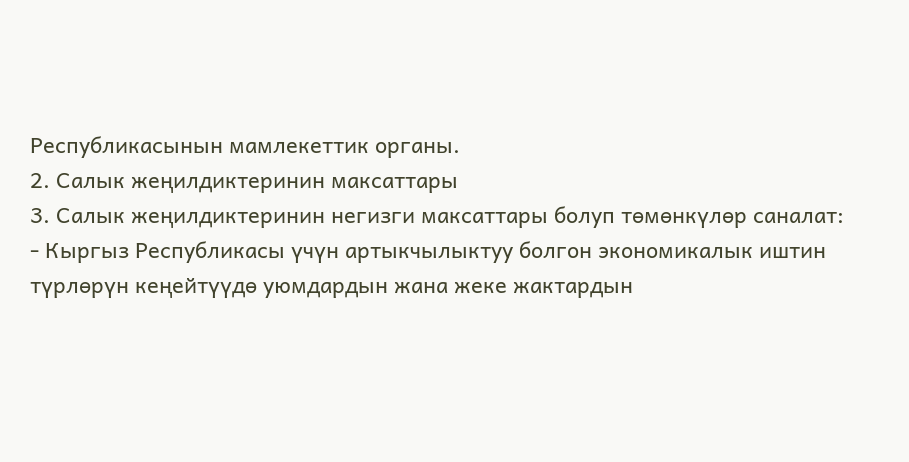Республикасынын мамлекеттик органы.
2. Салык жеңилдиктеринин максаттары
3. Салык жеңилдиктеринин негизги максаттары болуп төмөнкүлөр саналат:
- Кыргыз Республикасы үчүн артыкчылыктуу болгон экономикалык иштин түрлөрүн кеңейтүүдө уюмдардын жана жеке жактардын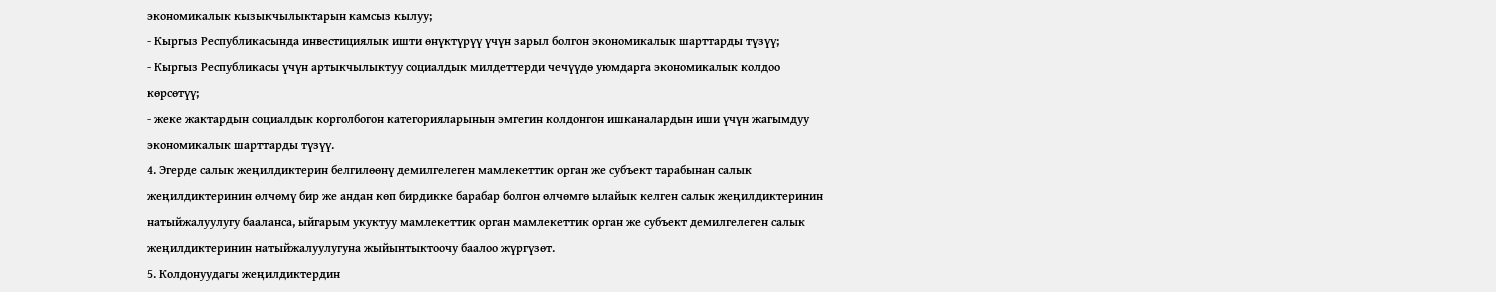экономикалык кызыкчылыктарын камсыз кылуу;
- Кыргыз Республикасында инвестициялык ишти өнүктүрүү үчүн зарыл болгон экономикалык шарттарды түзүү;
- Кыргыз Республикасы үчүн артыкчылыктуу социалдык милдеттерди чечүүдө уюмдарга экономикалык колдоо көрсөтүү;
- жеке жактардын социалдык корголбогон категорияларынын эмгегин колдонгон ишканалардын иши үчүн жагымдуу экономикалык шарттарды түзүү.
4. Эгерде салык жеңилдиктерин белгилөөнү демилгелеген мамлекеттик орган же субъект тарабынан салык жеңилдиктеринин өлчөмү бир же андан көп бирдикке барабар болгон өлчөмгө ылайык келген салык жеңилдиктеринин натыйжалуулугу бааланса, ыйгарым укуктуу мамлекеттик орган мамлекеттик орган же субъект демилгелеген салык жеңилдиктеринин натыйжалуулугуна жыйынтыктоочу баалоо жүргүзөт.
5. Колдонуудагы жеңилдиктердин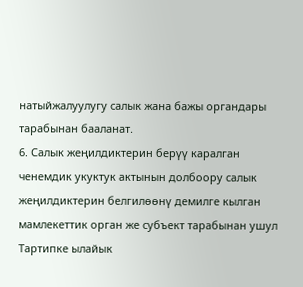натыйжалуулугу салык жана бажы органдары тарабынан бааланат.
6. Салык жеңилдиктерин берүү каралган ченемдик укуктук актынын долбоору салык жеңилдиктерин белгилөөнү демилге кылган мамлекеттик орган же субъект тарабынан ушул Тартипке ылайык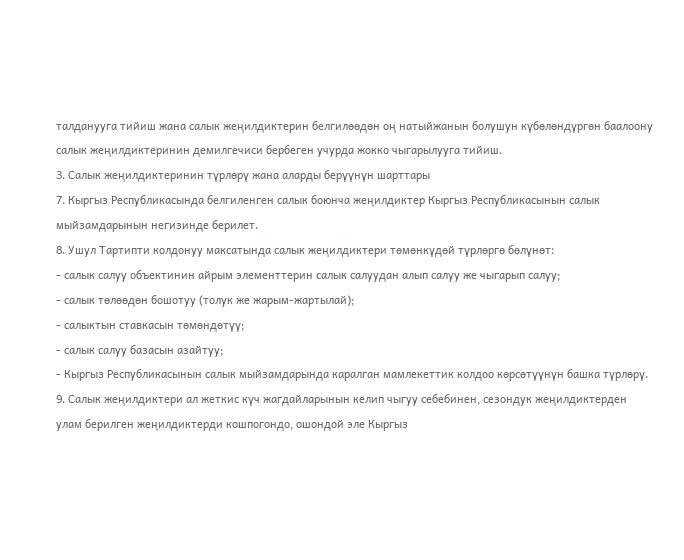талданууга тийиш жана салык жеңилдиктерин белгилөөдөн оң натыйжанын болушун күбөлөндүргөн баалоону салык жеңилдиктеринин демилгечиси бербеген учурда жокко чыгарылууга тийиш.
3. Салык жеңилдиктеринин түрлөрү жана аларды берүүнүн шарттары
7. Кыргыз Республикасында белгиленген салык боюнча жеңилдиктер Кыргыз Республикасынын салык мыйзамдарынын негизинде берилет.
8. Ушул Тартипти колдонуу максатында салык жеңилдиктери төмөнкүдөй түрлөргө бөлүнөт:
- салык салуу объектинин айрым элементтерин салык салуудан алып салуу же чыгарып салуу;
- салык төлөөдөн бошотуу (толук же жарым-жартылай);
- салыктын ставкасын төмөндөтүү;
- салык салуу базасын азайтуу;
- Кыргыз Республикасынын салык мыйзамдарында каралган мамлекеттик колдоо көрсөтүүнүн башка түрлөрү.
9. Салык жеңилдиктери ал жеткис күч жагдайларынын келип чыгуу себебинен, сезондук жеңилдиктерден улам берилген жеңилдиктерди кошпогондо, ошондой эле Кыргыз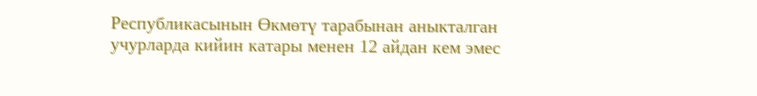Республикасынын Өкмөтү тарабынан аныкталган учурларда кийин катары менен 12 айдан кем эмес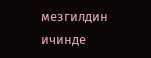мезгилдин ичинде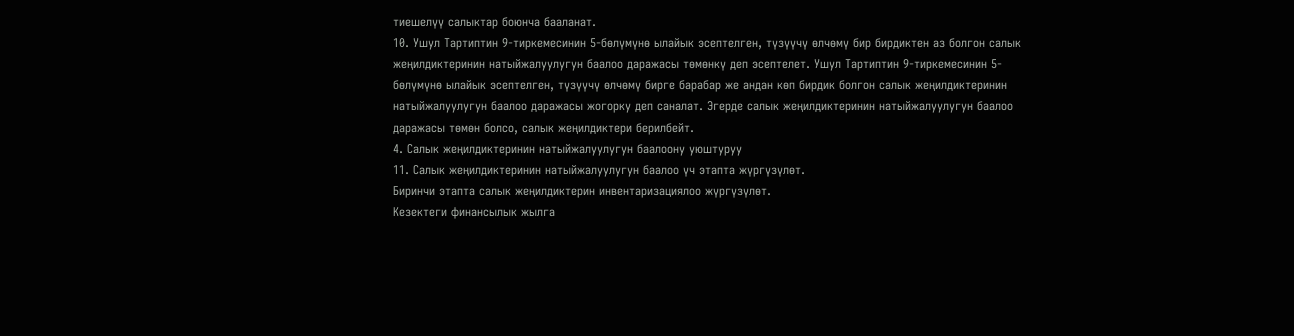тиешелүү салыктар боюнча бааланат.
10. Ушул Тартиптин 9-тиркемесинин 5-бөлүмүнө ылайык эсептелген, түзүүчү өлчөмү бир бирдиктен аз болгон салык жеңилдиктеринин натыйжалуулугун баалоо даражасы төмөнкү деп эсептелет. Ушул Тартиптин 9-тиркемесинин 5-бөлүмүнө ылайык эсептелген, түзүүчү өлчөмү бирге барабар же андан көп бирдик болгон салык жеңилдиктеринин натыйжалуулугун баалоо даражасы жогорку деп саналат. Эгерде салык жеңилдиктеринин натыйжалуулугун баалоо даражасы төмөн болсо, салык жеңилдиктери берилбейт.
4. Салык жеңилдиктеринин натыйжалуулугун баалоону уюштуруу
11. Салык жеңилдиктеринин натыйжалуулугун баалоо үч этапта жүргүзүлөт.
Биринчи этапта салык жеңилдиктерин инвентаризациялоо жүргүзүлөт.
Кезектеги финансылык жылга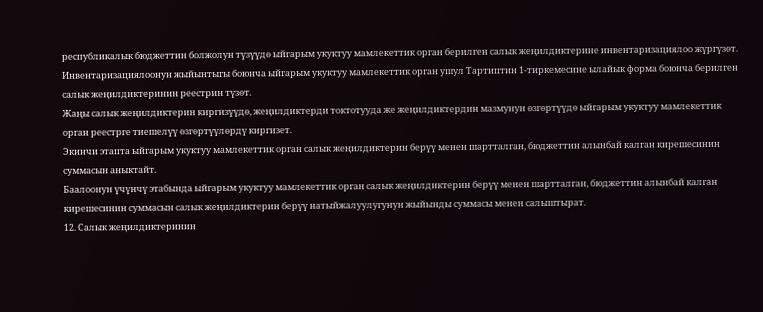республикалык бюджеттин болжолун түзүүдө ыйгарым укуктуу мамлекеттик орган берилген салык жеңилдиктерине инвентаризациялоо жүргүзөт. Инвентаризациялоонун жыйынтыгы боюнча ыйгарым укуктуу мамлекеттик орган ушул Тартиптин 1-тиркемесине ылайык форма боюнча берилген салык жеңилдиктеринин реестрин түзөт.
Жаңы салык жеңилдиктерин киргизүүдө, жеңилдиктерди токтотууда же жеңилдиктердин мазмунун өзгөртүүдө ыйгарым укуктуу мамлекеттик орган реестрге тиешелүү өзгөртүүлөрдү киргизет.
Экинчи этапта ыйгарым укуктуу мамлекеттик орган салык жеңилдиктерин берүү менен шартталган, бюджеттин алынбай калган кирешесинин суммасын аныктайт.
Баалоонун үчүнчү этабында ыйгарым укуктуу мамлекеттик орган салык жеңилдиктерин берүү менен шартталган, бюджеттин алынбай калган кирешесинин суммасын салык жеңилдиктерин берүү натыйжалуулугунун жыйынды суммасы менен салыштырат.
12. Салык жеңилдиктеринин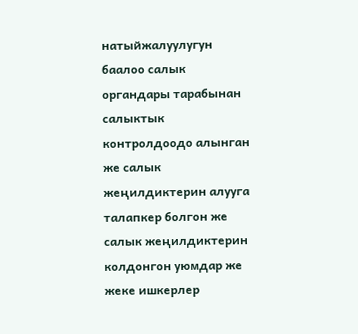натыйжалуулугун баалоо салык органдары тарабынан салыктык контролдоодо алынган же салык жеңилдиктерин алууга талапкер болгон же салык жеңилдиктерин колдонгон уюмдар же жеке ишкерлер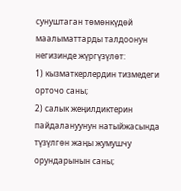сунуштаган төмөнкүдөй маалыматтарды талдоонун негизинде жүргүзүлөт:
1) кызматкерлердин тизмедеги орточо саны;
2) салык жеңилдиктерин пайдалануунун натыйжасында түзүлгөн жаңы жумушчу орундарынын саны;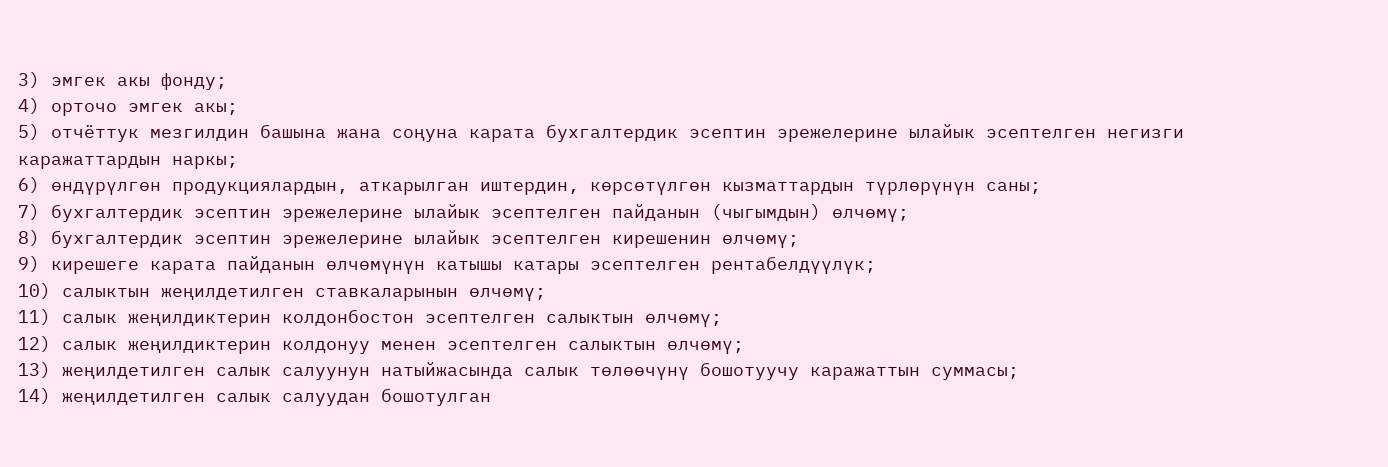3) эмгек акы фонду;
4) орточо эмгек акы;
5) отчёттук мезгилдин башына жана соңуна карата бухгалтердик эсептин эрежелерине ылайык эсептелген негизги каражаттардын наркы;
6) өндүрүлгөн продукциялардын, аткарылган иштердин, көрсөтүлгөн кызматтардын түрлөрүнүн саны;
7) бухгалтердик эсептин эрежелерине ылайык эсептелген пайданын (чыгымдын) өлчөмү;
8) бухгалтердик эсептин эрежелерине ылайык эсептелген кирешенин өлчөмү;
9) кирешеге карата пайданын өлчөмүнүн катышы катары эсептелген рентабелдүүлүк;
10) салыктын жеңилдетилген ставкаларынын өлчөмү;
11) салык жеңилдиктерин колдонбостон эсептелген салыктын өлчөмү;
12) салык жеңилдиктерин колдонуу менен эсептелген салыктын өлчөмү;
13) жеңилдетилген салык салуунун натыйжасында салык төлөөчүнү бошотуучу каражаттын суммасы;
14) жеңилдетилген салык салуудан бошотулган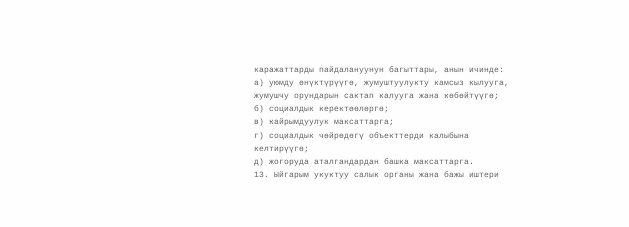каражаттарды пайдалануунун багыттары, анын ичинде:
а) уюмду өнүктүрүүгө, жумуштуулукту камсыз кылууга, жумушчу орундарын сактап калууга жана көбөйтүүгө;
б) социалдык керектөөлөргө;
в) кайрымдуулук максаттарга;
г) социалдык чөйрөдөгү объекттерди калыбына келтирүүгө;
д) жогоруда аталгандардан башка максаттарга.
13. Ыйгарым укуктуу салык органы жана бажы иштери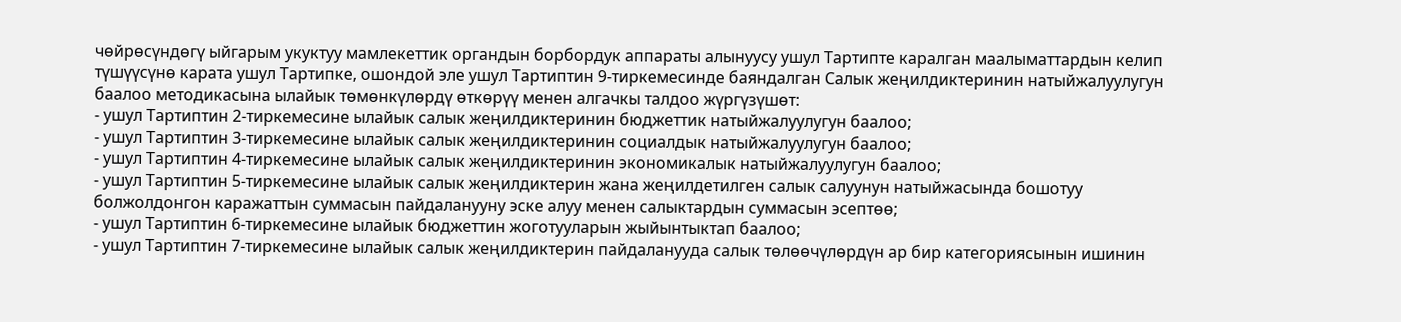чөйрөсүндөгү ыйгарым укуктуу мамлекеттик органдын борбордук аппараты алынуусу ушул Тартипте каралган маалыматтардын келип түшүүсүнө карата ушул Тартипке, ошондой эле ушул Тартиптин 9-тиркемесинде баяндалган Салык жеңилдиктеринин натыйжалуулугун баалоо методикасына ылайык төмөнкүлөрдү өткөрүү менен алгачкы талдоо жүргүзүшөт:
- ушул Тартиптин 2-тиркемесине ылайык салык жеңилдиктеринин бюджеттик натыйжалуулугун баалоо;
- ушул Тартиптин 3-тиркемесине ылайык салык жеңилдиктеринин социалдык натыйжалуулугун баалоо;
- ушул Тартиптин 4-тиркемесине ылайык салык жеңилдиктеринин экономикалык натыйжалуулугун баалоо;
- ушул Тартиптин 5-тиркемесине ылайык салык жеңилдиктерин жана жеңилдетилген салык салуунун натыйжасында бошотуу болжолдонгон каражаттын суммасын пайдаланууну эске алуу менен салыктардын суммасын эсептөө;
- ушул Тартиптин 6-тиркемесине ылайык бюджеттин жоготууларын жыйынтыктап баалоо;
- ушул Тартиптин 7-тиркемесине ылайык салык жеңилдиктерин пайдаланууда салык төлөөчүлөрдүн ар бир категориясынын ишинин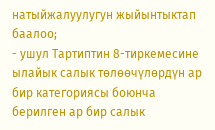натыйжалуулугун жыйынтыктап баалоо;
- ушул Тартиптин 8-тиркемесине ылайык салык төлөөчүлөрдүн ар бир категориясы боюнча берилген ар бир салык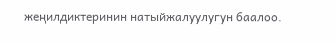жеңилдиктеринин натыйжалуулугун баалоо.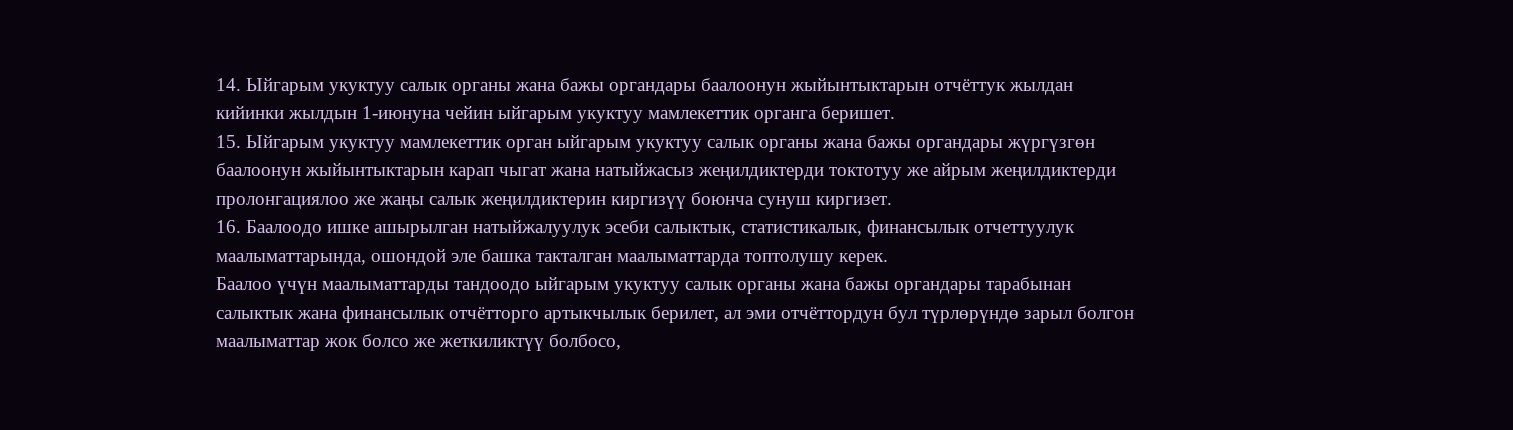14. Ыйгарым укуктуу салык органы жана бажы органдары баалоонун жыйынтыктарын отчёттук жылдан кийинки жылдын 1-июнуна чейин ыйгарым укуктуу мамлекеттик органга беришет.
15. Ыйгарым укуктуу мамлекеттик орган ыйгарым укуктуу салык органы жана бажы органдары жүргүзгөн баалоонун жыйынтыктарын карап чыгат жана натыйжасыз жеңилдиктерди токтотуу же айрым жеңилдиктерди пролонгациялоо же жаңы салык жеңилдиктерин киргизүү боюнча сунуш киргизет.
16. Баалоодо ишке ашырылган натыйжалуулук эсеби салыктык, статистикалык, финансылык отчеттуулук маалыматтарында, ошондой эле башка такталган маалыматтарда топтолушу керек.
Баалоо үчүн маалыматтарды тандоодо ыйгарым укуктуу салык органы жана бажы органдары тарабынан салыктык жана финансылык отчётторго артыкчылык берилет, ал эми отчёттордун бул түрлөрүндө зарыл болгон маалыматтар жок болсо же жеткиликтүү болбосо,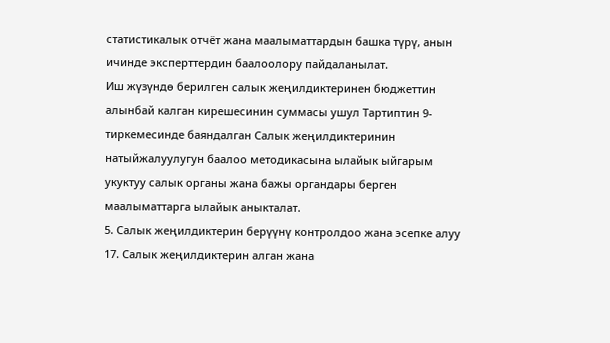статистикалык отчёт жана маалыматтардын башка түрү, анын ичинде эксперттердин баалоолору пайдаланылат.
Иш жүзүндө берилген салык жеңилдиктеринен бюджеттин алынбай калган кирешесинин суммасы ушул Тартиптин 9-тиркемесинде баяндалган Салык жеңилдиктеринин натыйжалуулугун баалоо методикасына ылайык ыйгарым укуктуу салык органы жана бажы органдары берген маалыматтарга ылайык аныкталат.
5. Салык жеңилдиктерин берүүнү контролдоо жана эсепке алуу
17. Салык жеңилдиктерин алган жана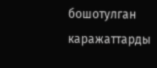бошотулган каражаттарды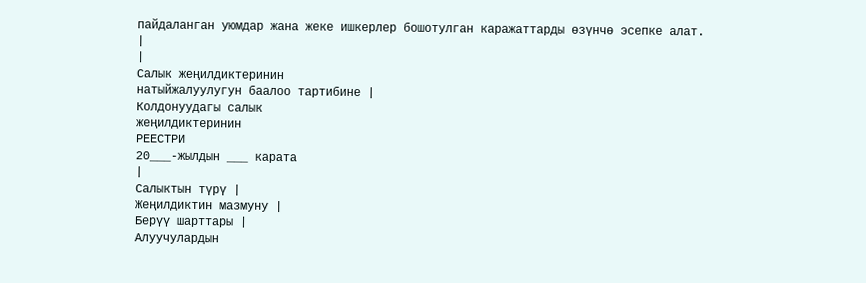пайдаланган уюмдар жана жеке ишкерлер бошотулган каражаттарды өзүнчө эсепке алат.
|
|
Салык жеңилдиктеринин
натыйжалуулугун баалоо тартибине |
Колдонуудагы салык
жеңилдиктеринин
РЕЕСТРИ
20___-жылдын ___ карата
|
Салыктын түрү |
Жеңилдиктин мазмуну |
Берүү шарттары |
Алуучулардын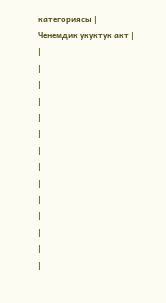категориясы |
Ченемдик укуктук акт |
|
|
|
|
|
|
|
|
|
|
|
|
|
|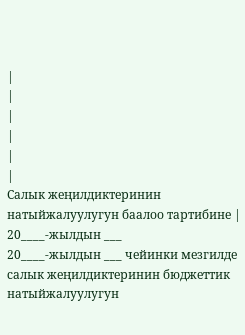|
|
|
|
|
|
Салык жеңилдиктеринин
натыйжалуулугун баалоо тартибине |
20____-жылдын ___
20____-жылдын ___ чейинки мезгилде салык жеңилдиктеринин бюджеттик
натыйжалуулугун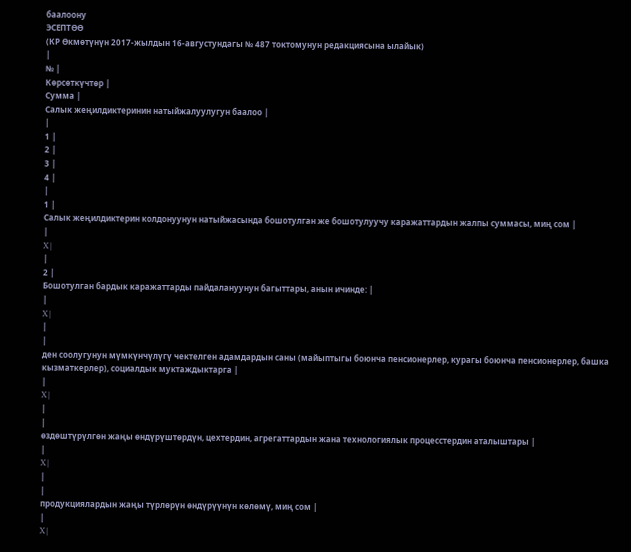баалоону
ЭСЕПТӨӨ
(КР Өкмөтүнүн 2017-жылдын 16-августундагы № 487 токтомунун редакциясына ылайык)
|
№ |
Көрсөткүчтөр |
Сумма |
Салык жеңилдиктеринин натыйжалуулугун баалоо |
|
1 |
2 |
3 |
4 |
|
1 |
Салык жеңилдиктерин колдонуунун натыйжасында бошотулган же бошотулуучу каражаттардын жалпы суммасы, миң сом |
|
X |
|
2 |
Бошотулган бардык каражаттарды пайдалануунун багыттары, анын ичинде: |
|
X |
|
|
ден соолугунун мүмкүнчүлүгү чектелген адамдардын саны (майыптыгы боюнча пенсионерлер, курагы боюнча пенсионерлер, башка кызматкерлер), социалдык муктаждыктарга |
|
X |
|
|
өздөштүрүлгөн жаңы өндүрүштөрдүн, цехтердин, агрегаттардын жана технологиялык процесстердин аталыштары |
|
X |
|
|
продукциялардын жаңы түрлөрүн өндүрүүнүн көлөмү, миң сом |
|
X |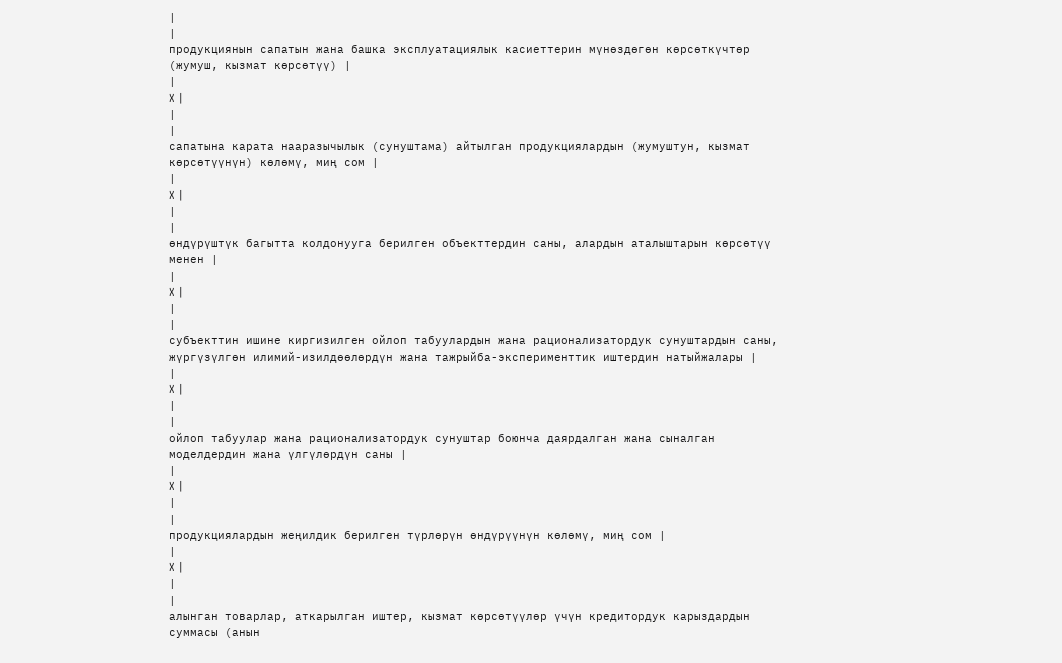|
|
продукциянын сапатын жана башка эксплуатациялык касиеттерин мүнөздөгөн көрсөткүчтөр (жумуш, кызмат көрсөтүү) |
|
X |
|
|
сапатына карата нааразычылык (сунуштама) айтылган продукциялардын (жумуштун, кызмат көрсөтүүнүн) көлөмү, миң сом |
|
X |
|
|
өндүрүштүк багытта колдонууга берилген объекттердин саны, алардын аталыштарын көрсөтүү менен |
|
X |
|
|
субъекттин ишине киргизилген ойлоп табуулардын жана рационализатордук сунуштардын саны, жүргүзүлгөн илимий-изилдөөлөрдүн жана тажрыйба-эксперименттик иштердин натыйжалары |
|
X |
|
|
ойлоп табуулар жана рационализатордук сунуштар боюнча даярдалган жана сыналган моделдердин жана үлгүлөрдүн саны |
|
X |
|
|
продукциялардын жеңилдик берилген түрлөрүн өндүрүүнүн көлөмү, миң сом |
|
X |
|
|
алынган товарлар, аткарылган иштер, кызмат көрсөтүүлөр үчүн кредитордук карыздардын суммасы (анын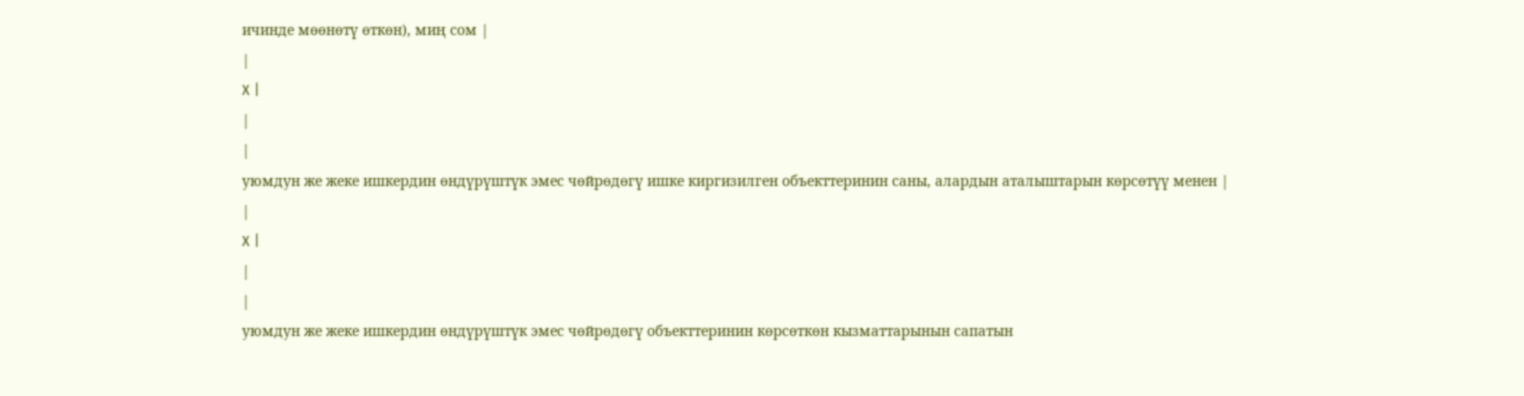ичинде мөөнөтү өткөн), миң сом |
|
X |
|
|
уюмдун же жеке ишкердин өндүрүштүк эмес чөйрөдөгү ишке киргизилген объекттеринин саны, алардын аталыштарын көрсөтүү менен |
|
X |
|
|
уюмдун же жеке ишкердин өндүрүштүк эмес чөйрөдөгү объекттеринин көрсөткөн кызматтарынын сапатын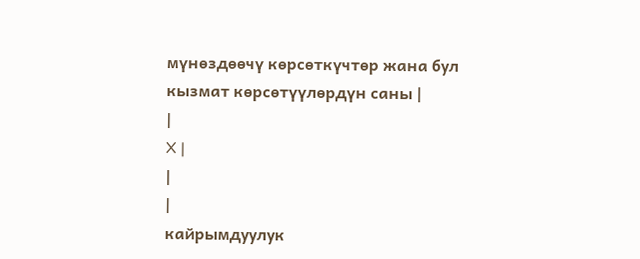мүнөздөөчү көрсөткүчтөр жана бул кызмат көрсөтүүлөрдүн саны |
|
X |
|
|
кайрымдуулук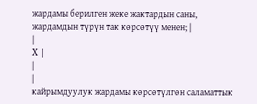жардамы берилген жеке жактардын саны, жардамдын түрүн так көрсөтүү менен; |
|
X |
|
|
кайрымдуулук жардамы көрсөтүлгөн саламаттык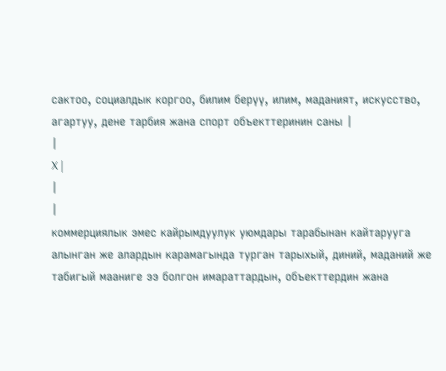сактоо, социалдык коргоо, билим берүү, илим, маданият, искусство, агартуу, дене тарбия жана спорт объекттеринин саны |
|
X |
|
|
коммерциялык эмес кайрымдуулук уюмдары тарабынан кайтарууга алынган же алардын карамагында турган тарыхый, диний, маданий же табигый мааниге ээ болгон имараттардын, объекттердин жана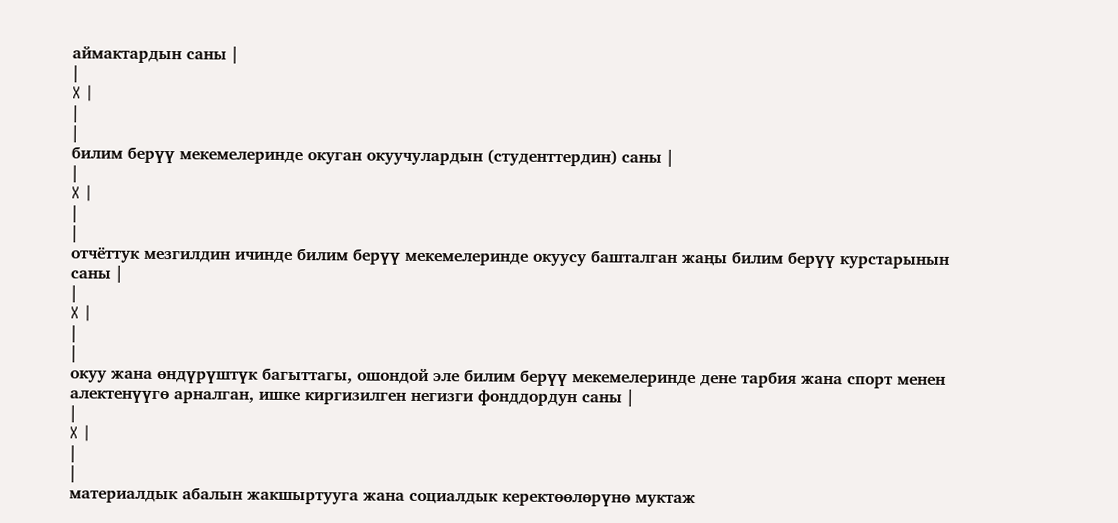аймактардын саны |
|
X |
|
|
билим берүү мекемелеринде окуган окуучулардын (студенттердин) саны |
|
X |
|
|
отчёттук мезгилдин ичинде билим берүү мекемелеринде окуусу башталган жаңы билим берүү курстарынын саны |
|
X |
|
|
окуу жана өндүрүштүк багыттагы, ошондой эле билим берүү мекемелеринде дене тарбия жана спорт менен алектенүүгө арналган, ишке киргизилген негизги фонддордун саны |
|
X |
|
|
материалдык абалын жакшыртууга жана социалдык керектөөлөрүнө муктаж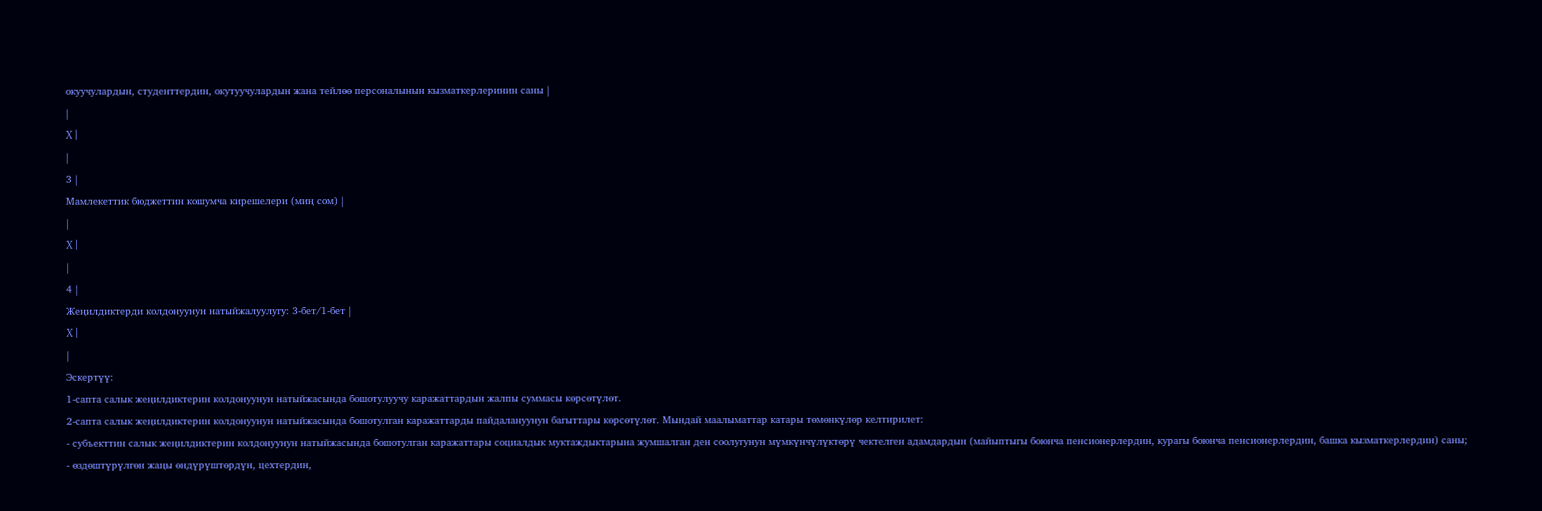окуучулардын, студенттердин, окутуучулардын жана тейлөө персоналынын кызматкерлеринин саны |
|
X |
|
3 |
Мамлекеттик бюджеттин кошумча кирешелери (миң сом) |
|
X |
|
4 |
Жеңилдиктерди колдонуунун натыйжалуулугу: 3-бет/1-бет |
X |
|
Эскертүү:
1-сапта салык жеңилдиктерин колдонуунун натыйжасында бошотулуучу каражаттардын жалпы суммасы көрсөтүлөт.
2-сапта салык жеңилдиктерин колдонуунун натыйжасында бошотулган каражаттарды пайдалануунун багыттары көрсөтүлөт. Мындай маалыматтар катары төмөнкүлөр келтирилет:
- субъекттин салык жеңилдиктерин колдонуунун натыйжасында бошотулган каражаттары социалдык муктаждыктарына жумшалган ден соолугунун мүмкүнчүлүктөрү чектелген адамдардын (майыптыгы боюнча пенсионерлердин, курагы боюнча пенсионерлердин, башка кызматкерлердин) саны;
- өздөштүрүлгөн жаңы өндүрүштөрдүн, цехтердин,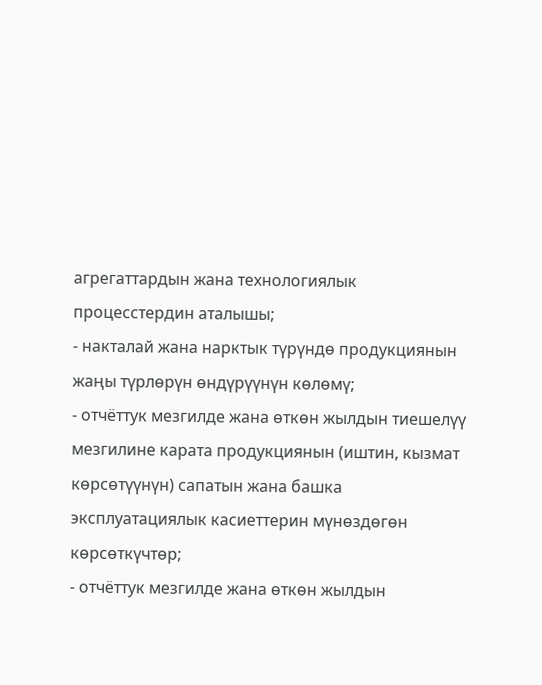агрегаттардын жана технологиялык процесстердин аталышы;
- накталай жана нарктык түрүндө продукциянын жаңы түрлөрүн өндүрүүнүн көлөмү;
- отчёттук мезгилде жана өткөн жылдын тиешелүү мезгилине карата продукциянын (иштин, кызмат көрсөтүүнүн) сапатын жана башка эксплуатациялык касиеттерин мүнөздөгөн көрсөткүчтөр;
- отчёттук мезгилде жана өткөн жылдын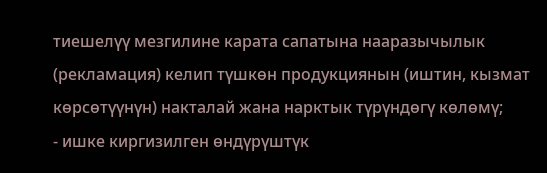тиешелүү мезгилине карата сапатына нааразычылык (рекламация) келип түшкөн продукциянын (иштин, кызмат көрсөтүүнүн) накталай жана нарктык түрүндөгү көлөмү;
- ишке киргизилген өндүрүштүк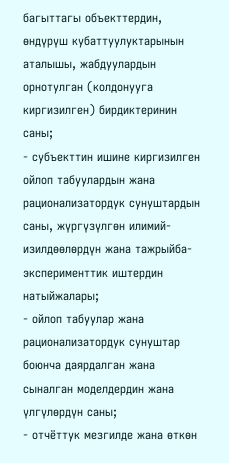багыттагы объекттердин, өндүрүш кубаттуулуктарынын аталышы, жабдуулардын орнотулган (колдонууга киргизилген) бирдиктеринин саны;
- субъекттин ишине киргизилген ойлоп табуулардын жана рационализатордук сунуштардын саны, жүргүзүлгөн илимий-изилдөөлөрдүн жана тажрыйба-эксперименттик иштердин натыйжалары;
- ойлоп табуулар жана рационализатордук сунуштар боюнча даярдалган жана сыналган моделдердин жана үлгүлөрдүн саны;
- отчёттук мезгилде жана өткөн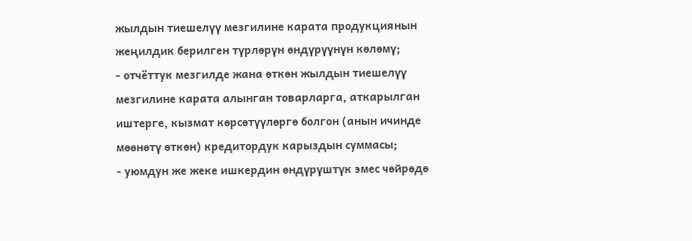жылдын тиешелүү мезгилине карата продукциянын жеңилдик берилген түрлөрүн өндүрүүнүн көлөмү;
- отчёттук мезгилде жана өткөн жылдын тиешелүү мезгилине карата алынган товарларга, аткарылган иштерге, кызмат көрсөтүүлөргө болгон (анын ичинде мөөнөтү өткөн) кредитордук карыздын суммасы;
- уюмдун же жеке ишкердин өндүрүштүк эмес чөйрөдө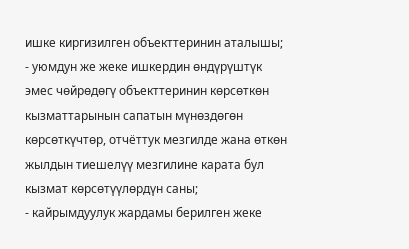ишке киргизилген объекттеринин аталышы;
- уюмдун же жеке ишкердин өндүрүштүк эмес чөйрөдөгү объекттеринин көрсөткөн кызматтарынын сапатын мүнөздөгөн көрсөткүчтөр, отчёттук мезгилде жана өткөн жылдын тиешелүү мезгилине карата бул кызмат көрсөтүүлөрдүн саны;
- кайрымдуулук жардамы берилген жеке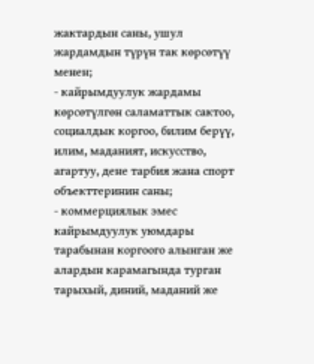жактардын саны, ушул жардамдын түрүн так көрсөтүү менен;
- кайрымдуулук жардамы көрсөтүлгөн саламаттык сактоо, социалдык коргоо, билим берүү, илим, маданият, искусство, агартуу, дене тарбия жана спорт объекттеринин саны;
- коммерциялык эмес кайрымдуулук уюмдары тарабынан коргоого алынган же алардын карамагында турган тарыхый, диний, маданий же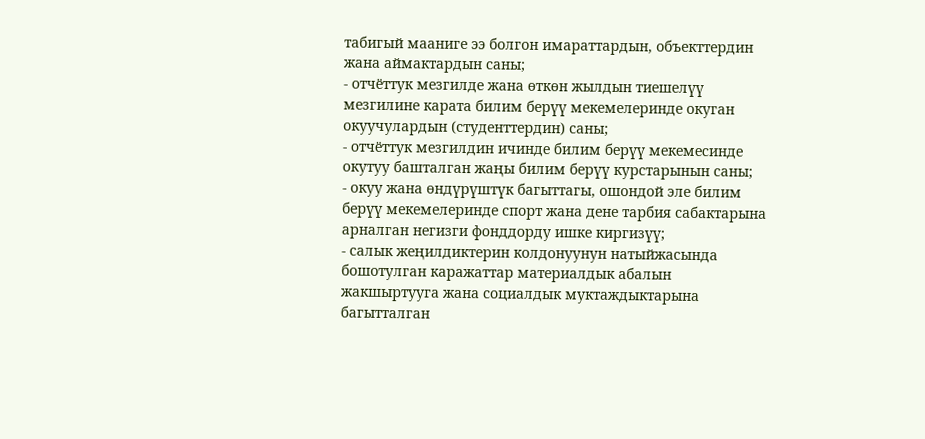табигый мааниге ээ болгон имараттардын, объекттердин жана аймактардын саны;
- отчёттук мезгилде жана өткөн жылдын тиешелүү мезгилине карата билим берүү мекемелеринде окуган окуучулардын (студенттердин) саны;
- отчёттук мезгилдин ичинде билим берүү мекемесинде окутуу башталган жаңы билим берүү курстарынын саны;
- окуу жана өндүрүштүк багыттагы, ошондой эле билим берүү мекемелеринде спорт жана дене тарбия сабактарына арналган негизги фонддорду ишке киргизүү;
- салык жеңилдиктерин колдонуунун натыйжасында бошотулган каражаттар материалдык абалын жакшыртууга жана социалдык муктаждыктарына багытталган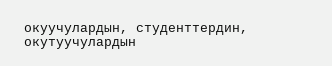окуучулардын, студенттердин, окутуучулардын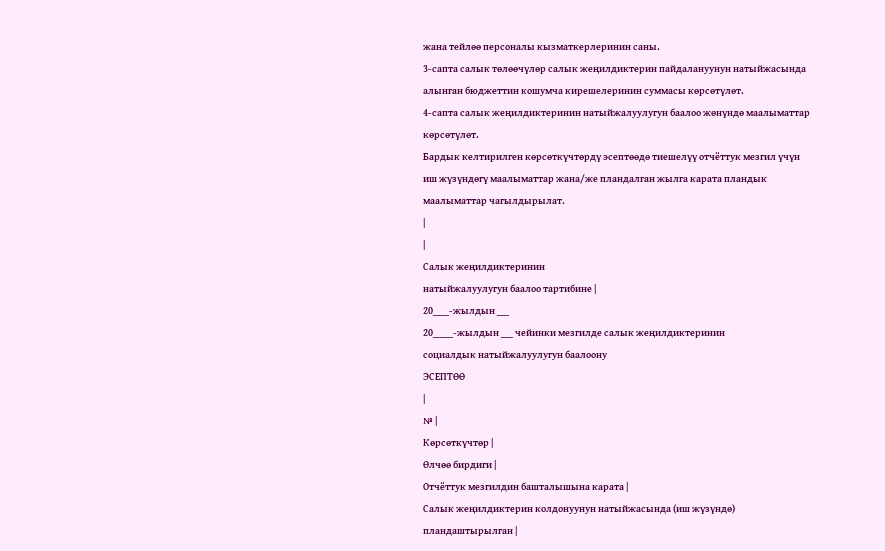жана тейлөө персоналы кызматкерлеринин саны.
3-сапта салык төлөөчүлөр салык жеңилдиктерин пайдалануунун натыйжасында алынган бюджеттин кошумча кирешелеринин суммасы көрсөтүлөт.
4-сапта салык жеңилдиктеринин натыйжалуулугун баалоо жөнүндө маалыматтар көрсөтүлөт.
Бардык келтирилген көрсөткүчтөрдү эсептөөдө тиешелүү отчёттук мезгил үчүн иш жүзүндөгү маалыматтар жана/же пландалган жылга карата пландык маалыматтар чагылдырылат.
|
|
Салык жеңилдиктеринин
натыйжалуулугун баалоо тартибине |
20____-жылдын ___
20_____-жылдын ___ чейинки мезгилде салык жеңилдиктеринин
социалдык натыйжалуулугун баалоону
ЭСЕПТӨӨ
|
№ |
Көрсөткүчтөр |
Өлчөө бирдиги |
Отчёттук мезгилдин башталышына карата |
Салык жеңилдиктерин колдонуунун натыйжасында (иш жүзүндө) пландаштырылган |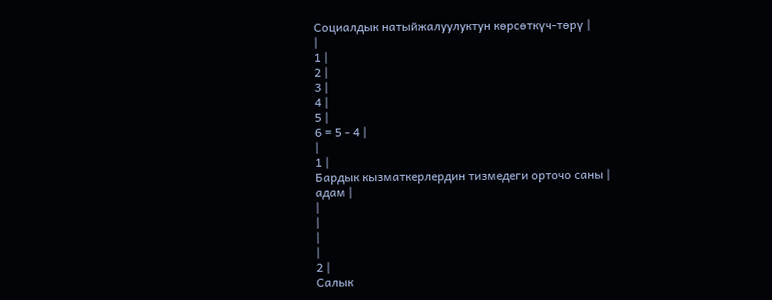Социалдык натыйжалуулуктун көрсөткүч-төрү |
|
1 |
2 |
3 |
4 |
5 |
6 = 5 - 4 |
|
1 |
Бардык кызматкерлердин тизмедеги орточо саны |
адам |
|
|
|
|
2 |
Салык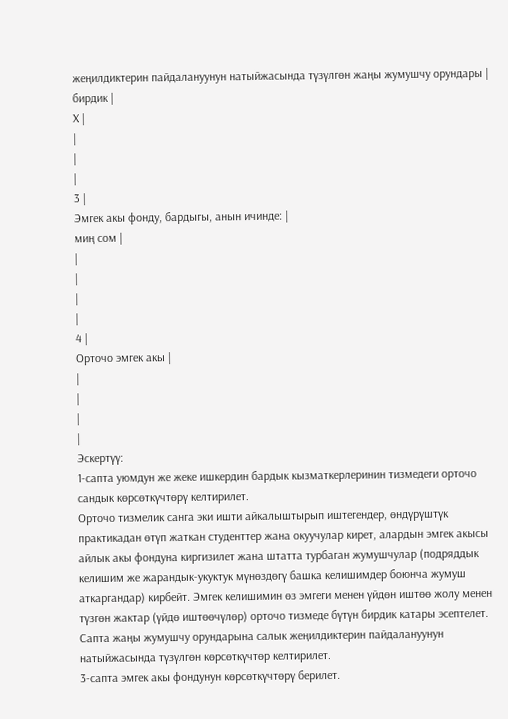жеңилдиктерин пайдалануунун натыйжасында түзүлгөн жаңы жумушчу орундары |
бирдик |
Х |
|
|
|
3 |
Эмгек акы фонду, бардыгы, анын ичинде: |
миң сом |
|
|
|
|
4 |
Орточо эмгек акы |
|
|
|
|
Эскертүү:
1-сапта уюмдун же жеке ишкердин бардык кызматкерлеринин тизмедеги орточо сандык көрсөткүчтөрү келтирилет.
Орточо тизмелик санга эки ишти айкалыштырып иштегендер, өндүрүштүк практикадан өтүп жаткан студенттер жана окуучулар кирет, алардын эмгек акысы айлык акы фондуна киргизилет жана штатта турбаган жумушчулар (подряддык келишим же жарандык-укуктук мүнөздөгү башка келишимдер боюнча жумуш аткаргандар) кирбейт. Эмгек келишимин өз эмгеги менен үйдөн иштөө жолу менен түзгөн жактар (үйдө иштөөчүлөр) орточо тизмеде бүтүн бирдик катары эсептелет.
Сапта жаңы жумушчу орундарына салык жеңилдиктерин пайдалануунун натыйжасында түзүлгөн көрсөткүчтөр келтирилет.
3-сапта эмгек акы фондунун көрсөткүчтөрү берилет.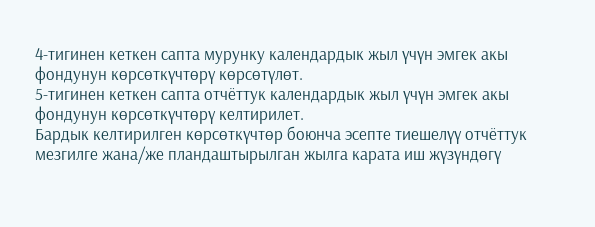4-тигинен кеткен сапта мурунку календардык жыл үчүн эмгек акы фондунун көрсөткүчтөрү көрсөтүлөт.
5-тигинен кеткен сапта отчёттук календардык жыл үчүн эмгек акы фондунун көрсөткүчтөрү келтирилет.
Бардык келтирилген көрсөткүчтөр боюнча эсепте тиешелүү отчёттук мезгилге жана/же пландаштырылган жылга карата иш жүзүндөгү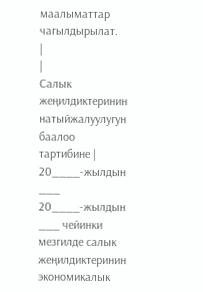маалыматтар чагылдырылат.
|
|
Салык жеңилдиктеринин
натыйжалуулугун баалоо тартибине |
20____-жылдын ___
20____-жылдын ___ чейинки мезгилде салык жеңилдиктеринин
экономикалык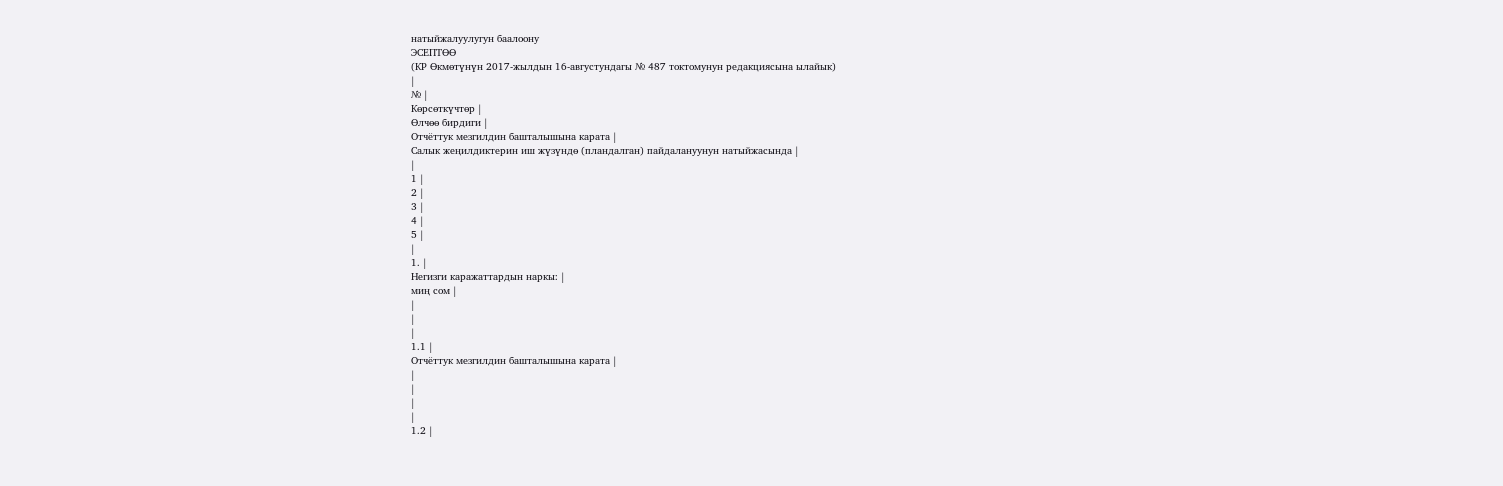натыйжалуулугун баалоону
ЭСЕПТӨӨ
(КР Өкмөтүнүн 2017-жылдын 16-августундагы № 487 токтомунун редакциясына ылайык)
|
№ |
Көрсөткүчтөр |
Өлчөө бирдиги |
Отчёттук мезгилдин башталышына карата |
Салык жеңилдиктерин иш жүзүндө (пландалган) пайдалануунун натыйжасында |
|
1 |
2 |
3 |
4 |
5 |
|
1. |
Негизги каражаттардын наркы: |
миң сом |
|
|
|
1.1 |
Отчёттук мезгилдин башталышына карата |
|
|
|
|
1.2 |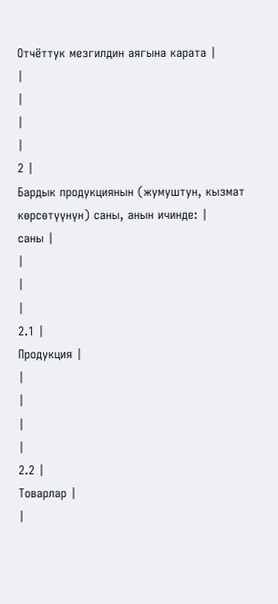Отчёттук мезгилдин аягына карата |
|
|
|
|
2 |
Бардык продукциянын (жумуштун, кызмат көрсөтүүнүн) саны, анын ичинде: |
саны |
|
|
|
2.1 |
Продукция |
|
|
|
|
2.2 |
Товарлар |
|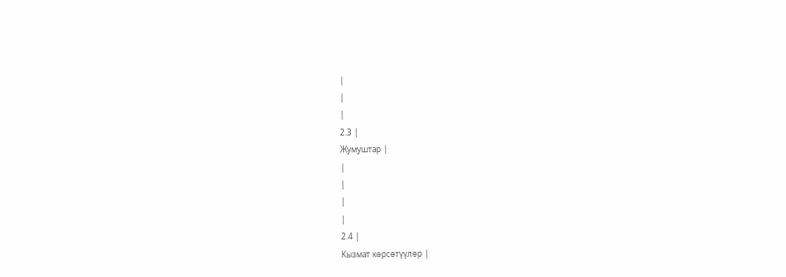|
|
|
2.3 |
Жумуштар |
|
|
|
|
2.4 |
Кызмат көрсөтүүлөр |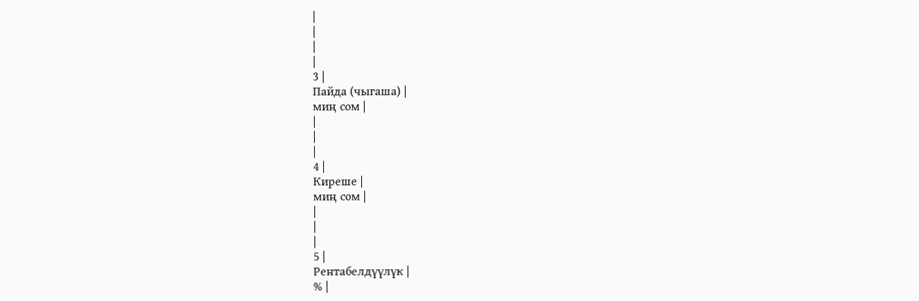|
|
|
|
3 |
Пайда (чыгаша) |
миң сом |
|
|
|
4 |
Киреше |
миң сом |
|
|
|
5 |
Рентабелдүүлүк |
% |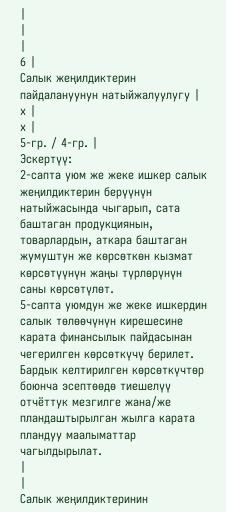|
|
|
6 |
Салык жеңилдиктерин пайдалануунун натыйжалуулугу |
х |
х |
5-гр. / 4-гр. |
Эскертүү:
2-сапта уюм же жеке ишкер салык жеңилдиктерин берүүнүн натыйжасында чыгарып, сата баштаган продукциянын, товарлардын, аткара баштаган жумуштун же көрсөткөн кызмат көрсөтүүнүн жаңы түрлөрүнүн саны көрсөтүлөт.
5-сапта уюмдун же жеке ишкердин салык төлөөчүнүн кирешесине карата финансылык пайдасынан чегерилген көрсөткүчү берилет.
Бардык келтирилген көрсөткүчтөр боюнча эсептөөдө тиешелүү отчёттук мезгилге жана/же пландаштырылган жылга карата пландуу маалыматтар чагылдырылат.
|
|
Салык жеңилдиктеринин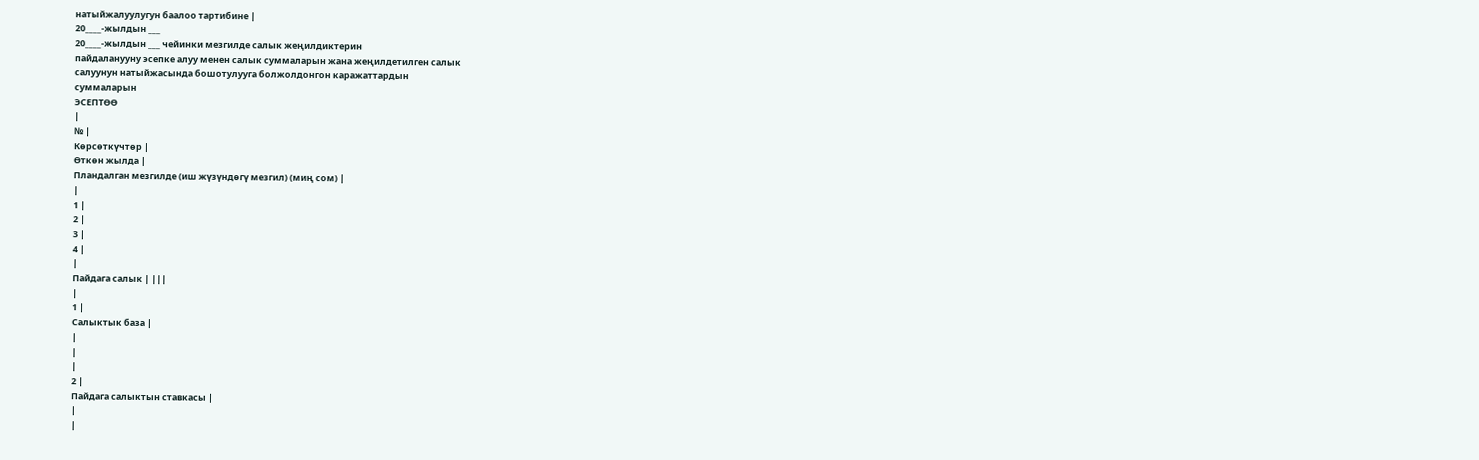натыйжалуулугун баалоо тартибине |
20____-жылдын ___
20____-жылдын ___ чейинки мезгилде салык жеңилдиктерин
пайдаланууну эсепке алуу менен салык суммаларын жана жеңилдетилген салык
салуунун натыйжасында бошотулууга болжолдонгон каражаттардын
суммаларын
ЭСЕПТӨӨ
|
№ |
Көрсөткүчтөр |
Өткөн жылда |
Пландалган мезгилде (иш жүзүндөгү мезгил) (миң сом) |
|
1 |
2 |
3 |
4 |
|
Пайдага салык | |||
|
1 |
Салыктык база |
|
|
|
2 |
Пайдага салыктын ставкасы |
|
|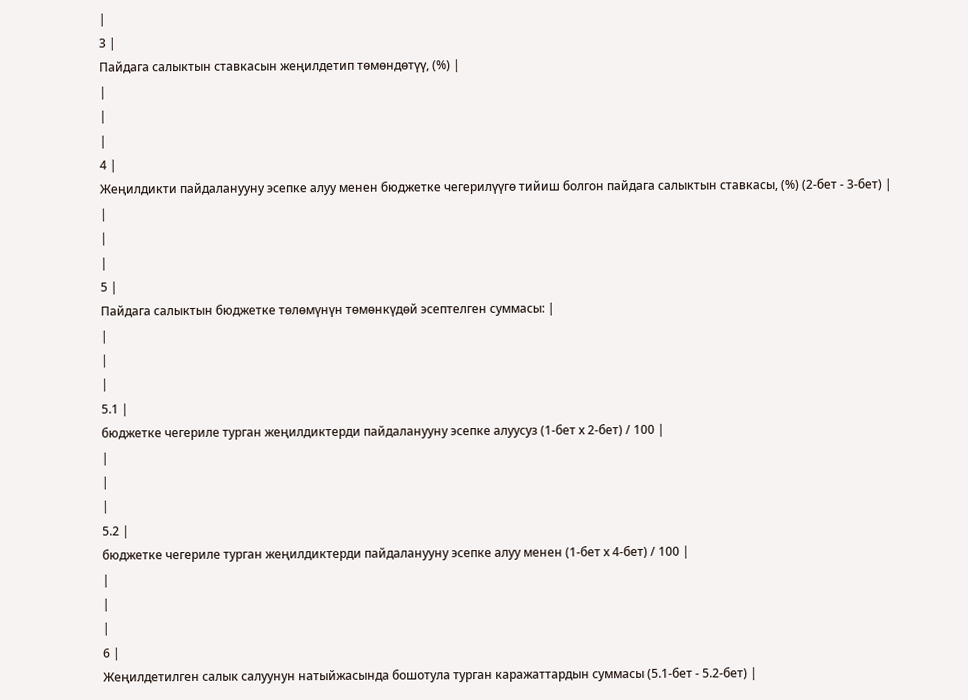|
3 |
Пайдага салыктын ставкасын жеңилдетип төмөндөтүү, (%) |
|
|
|
4 |
Жеңилдикти пайдаланууну эсепке алуу менен бюджетке чегерилүүгө тийиш болгон пайдага салыктын ставкасы, (%) (2-бет - 3-бет) |
|
|
|
5 |
Пайдага салыктын бюджетке төлөмүнүн төмөнкүдөй эсептелген суммасы: |
|
|
|
5.1 |
бюджетке чегериле турган жеңилдиктерди пайдаланууну эсепке алуусуз (1-бет х 2-бет) / 100 |
|
|
|
5.2 |
бюджетке чегериле турган жеңилдиктерди пайдаланууну эсепке алуу менен (1-бет х 4-бет) / 100 |
|
|
|
6 |
Жеңилдетилген салык салуунун натыйжасында бошотула турган каражаттардын суммасы (5.1-бет - 5.2-бет) |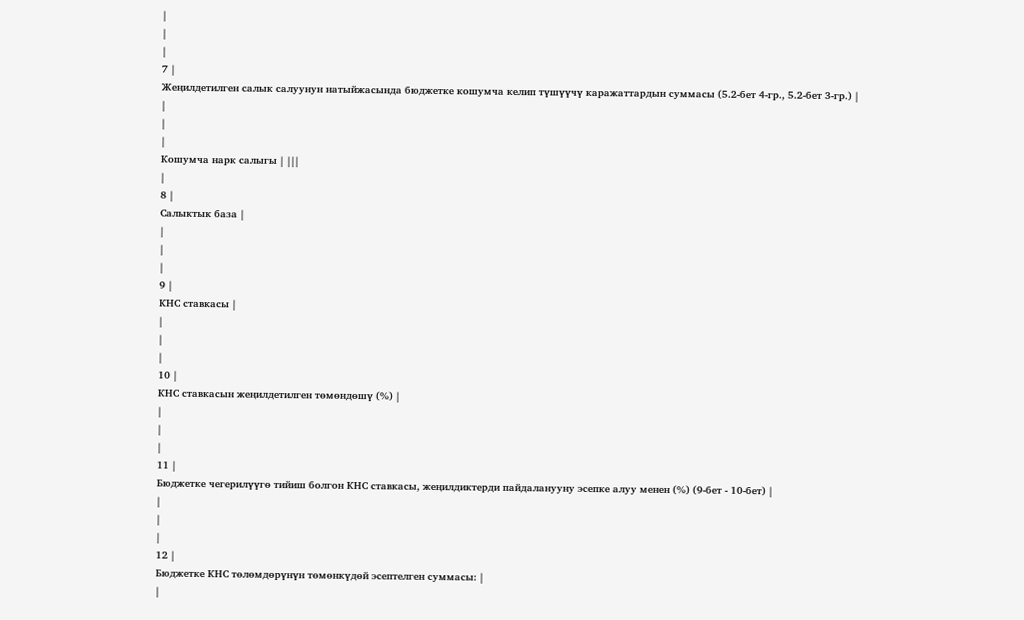|
|
|
7 |
Жеңилдетилген салык салуунун натыйжасында бюджетке кошумча келип түшүүчү каражаттардын суммасы (5.2-бет 4-гр., 5.2-бет 3-гр.) |
|
|
|
Кошумча нарк салыгы | |||
|
8 |
Салыктык база |
|
|
|
9 |
КНС ставкасы |
|
|
|
10 |
КНС ставкасын жеңилдетилген төмөндөшү (%) |
|
|
|
11 |
Бюджетке чегерилүүгө тийиш болгон КНС ставкасы, жеңилдиктерди пайдаланууну эсепке алуу менен (%) (9-бет - 10-бет) |
|
|
|
12 |
Бюджетке КНС төлөмдөрүнүн төмөнкүдөй эсептелген суммасы: |
|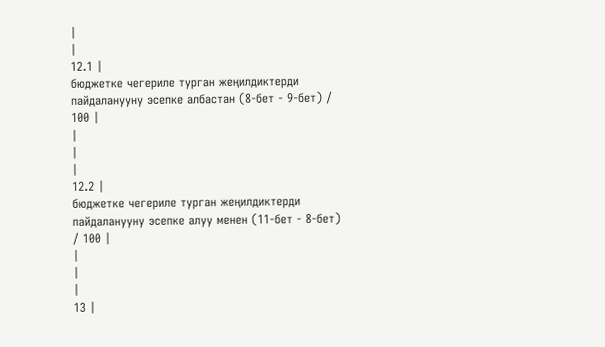|
|
12.1 |
бюджетке чегериле турган жеңилдиктерди пайдаланууну эсепке албастан (8-бет - 9-бет) / 100 |
|
|
|
12.2 |
бюджетке чегериле турган жеңилдиктерди пайдаланууну эсепке алуу менен (11-бет - 8-бет) / 100 |
|
|
|
13 |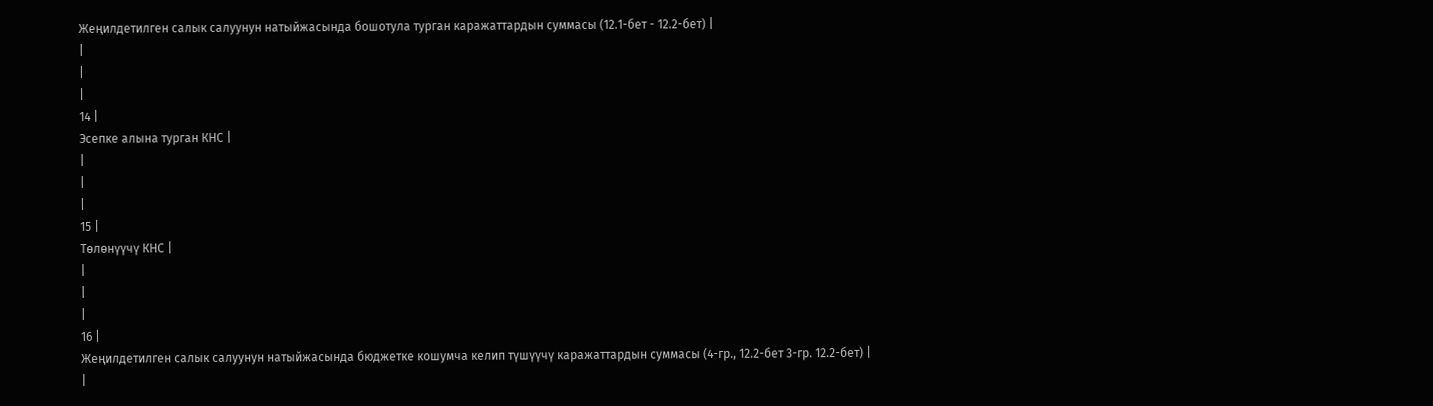Жеңилдетилген салык салуунун натыйжасында бошотула турган каражаттардын суммасы (12.1-бет - 12.2-бет) |
|
|
|
14 |
Эсепке алына турган КНС |
|
|
|
15 |
Төлөнүүчү КНС |
|
|
|
16 |
Жеңилдетилген салык салуунун натыйжасында бюджетке кошумча келип түшүүчү каражаттардын суммасы (4-гр., 12.2-бет 3-гр. 12.2-бет) |
|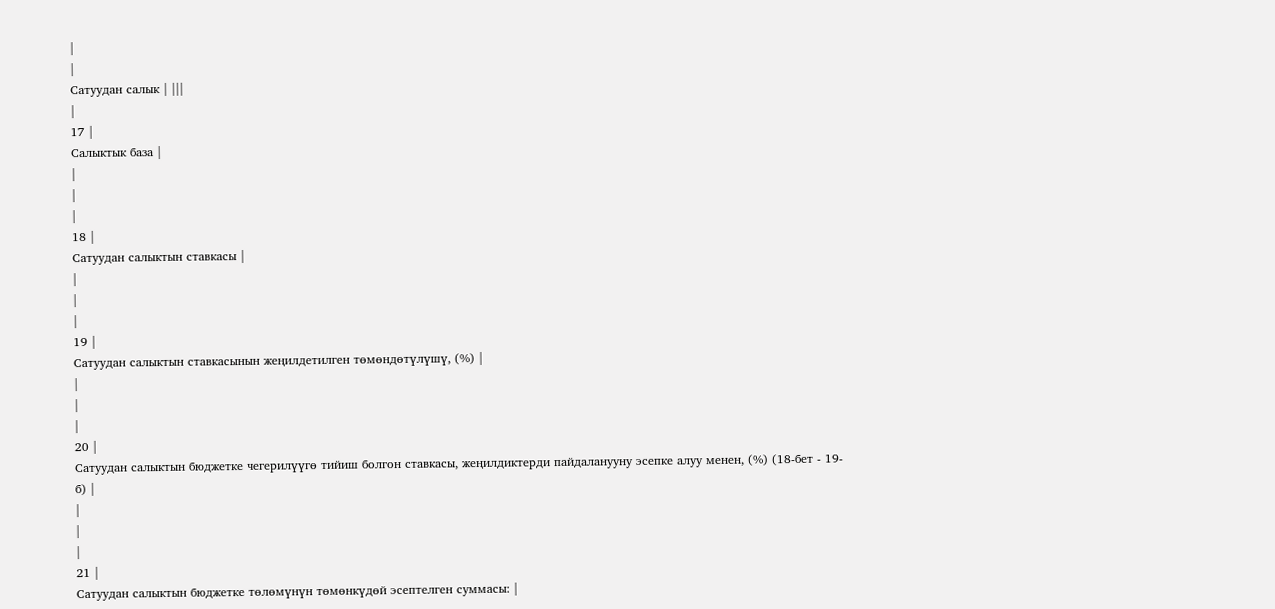|
|
Сатуудан салык | |||
|
17 |
Салыктык база |
|
|
|
18 |
Сатуудан салыктын ставкасы |
|
|
|
19 |
Сатуудан салыктын ставкасынын жеңилдетилген төмөндөтүлүшү, (%) |
|
|
|
20 |
Сатуудан салыктын бюджетке чегерилүүгө тийиш болгон ставкасы, жеңилдиктерди пайдаланууну эсепке алуу менен, (%) (18-бет - 19-б) |
|
|
|
21 |
Сатуудан салыктын бюджетке төлөмүнүн төмөнкүдөй эсептелген суммасы: |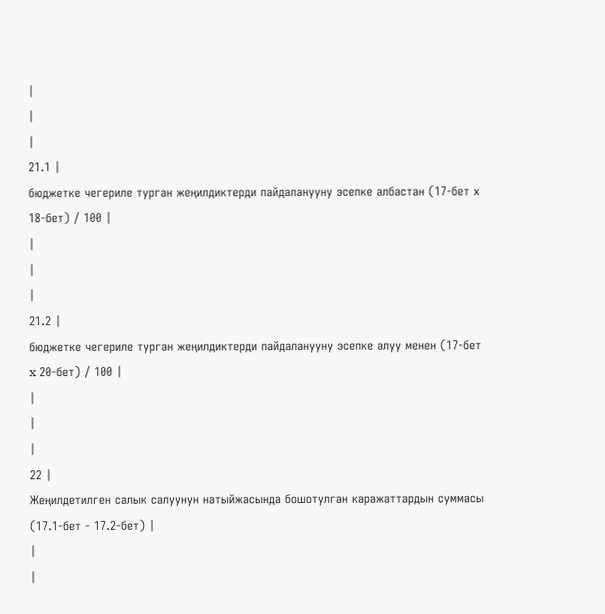|
|
|
21.1 |
бюджетке чегериле турган жеңилдиктерди пайдаланууну эсепке албастан (17-бет х 18-бет) / 100 |
|
|
|
21.2 |
бюджетке чегериле турган жеңилдиктерди пайдаланууну эсепке алуу менен (17-бет x 20-бет) / 100 |
|
|
|
22 |
Жеңилдетилген салык салуунун натыйжасында бошотулган каражаттардын суммасы (17.1-бет - 17.2-бет) |
|
|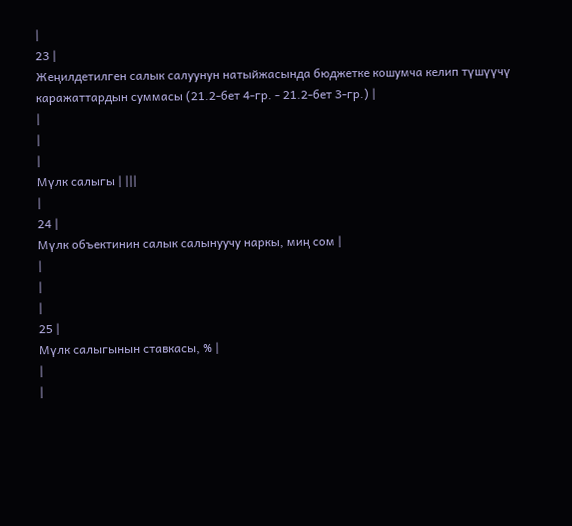|
23 |
Жеңилдетилген салык салуунун натыйжасында бюджетке кошумча келип түшүүчү каражаттардын суммасы (21.2-бет 4-гр. - 21.2-бет 3-гр.) |
|
|
|
Мүлк салыгы | |||
|
24 |
Мүлк объектинин салык салынуучу наркы, миң сом |
|
|
|
25 |
Мүлк салыгынын ставкасы, % |
|
|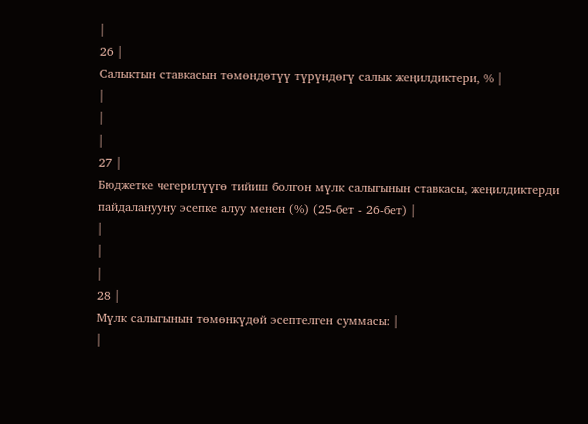|
26 |
Салыктын ставкасын төмөндөтүү түрүндөгү салык жеңилдиктери, % |
|
|
|
27 |
Бюджетке чегерилүүгө тийиш болгон мүлк салыгынын ставкасы, жеңилдиктерди пайдаланууну эсепке алуу менен (%) (25-бет - 26-бет) |
|
|
|
28 |
Мүлк салыгынын төмөнкүдөй эсептелген суммасы: |
|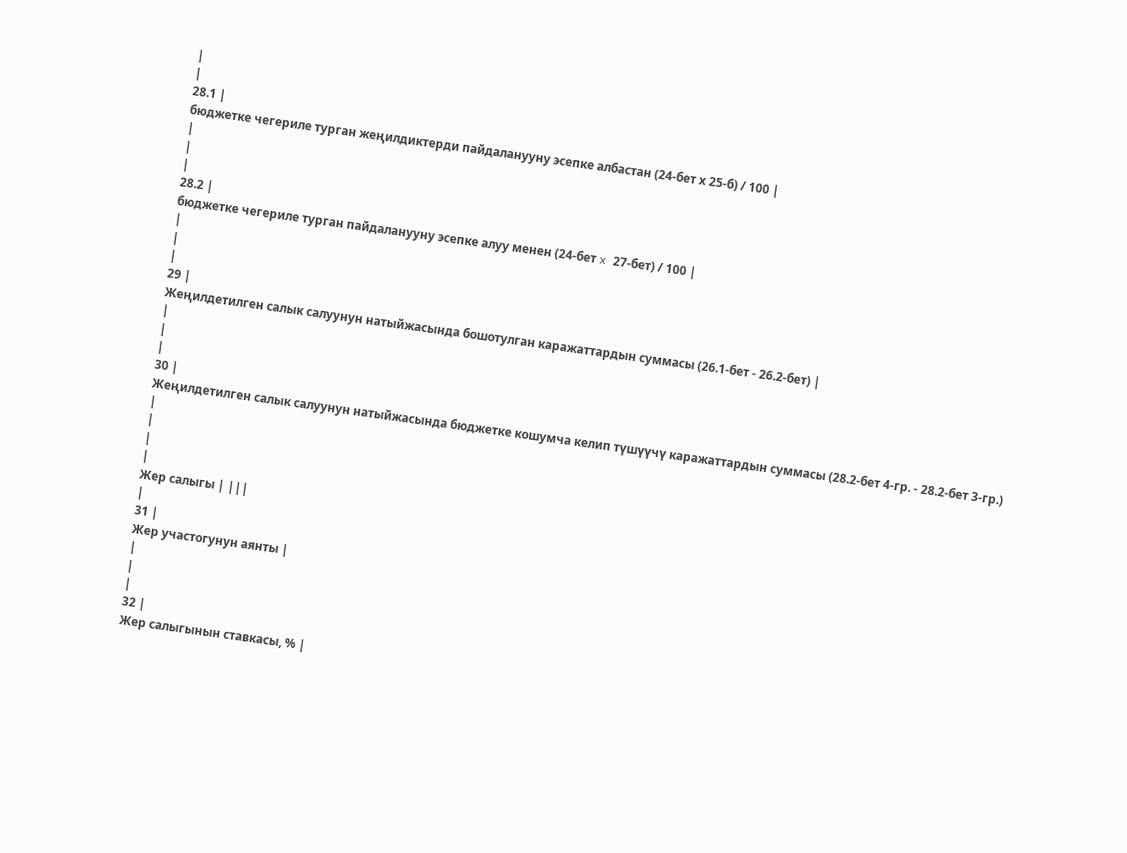|
|
28.1 |
бюджетке чегериле турган жеңилдиктерди пайдаланууну эсепке албастан (24-бет х 25-б) / 100 |
|
|
|
28.2 |
бюджетке чегериле турган пайдаланууну эсепке алуу менен (24-бет x 27-бет) / 100 |
|
|
|
29 |
Жеңилдетилген салык салуунун натыйжасында бошотулган каражаттардын суммасы (26.1-бет - 26.2-бет) |
|
|
|
30 |
Жеңилдетилген салык салуунун натыйжасында бюджетке кошумча келип түшүүчү каражаттардын суммасы (28.2-бет 4-гр. - 28.2-бет 3-гр.) |
|
|
|
Жер салыгы | |||
|
31 |
Жер участогунун аянты |
|
|
|
32 |
Жер салыгынын ставкасы, % |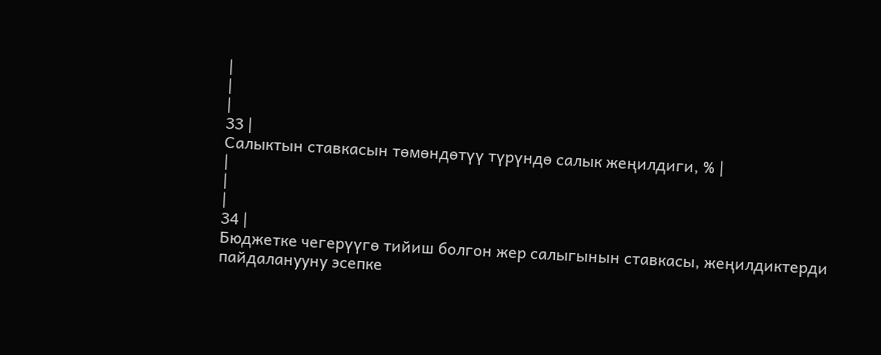|
|
|
33 |
Салыктын ставкасын төмөндөтүү түрүндө салык жеңилдиги, % |
|
|
|
34 |
Бюджетке чегерүүгө тийиш болгон жер салыгынын ставкасы, жеңилдиктерди пайдаланууну эсепке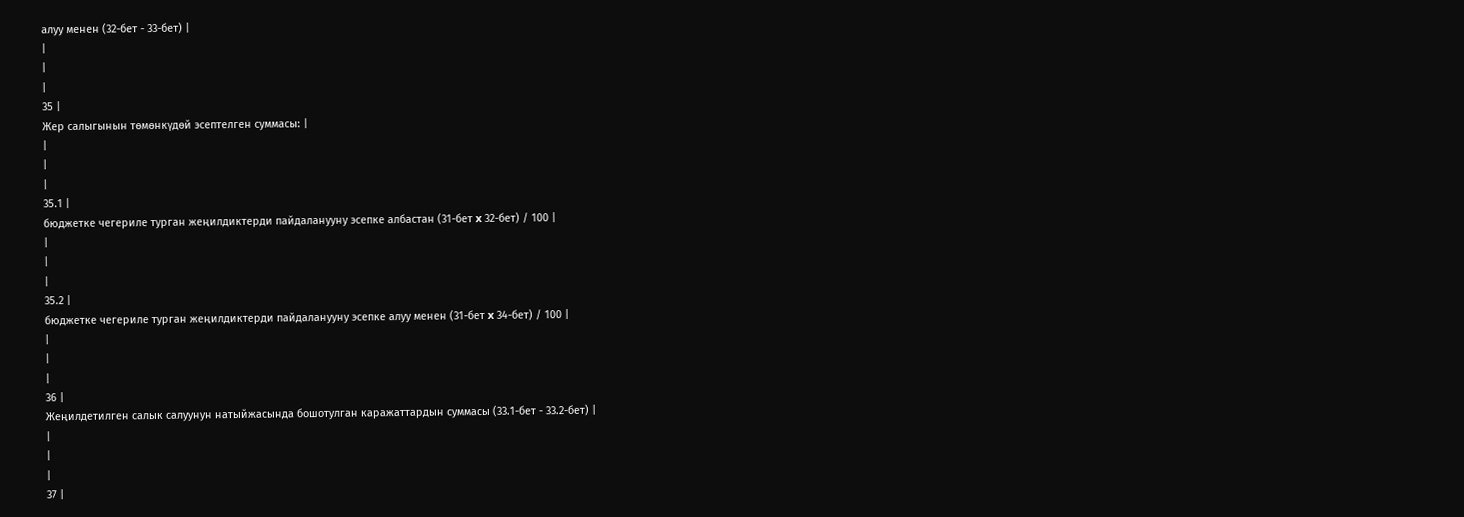алуу менен (32-бет - 33-бет) |
|
|
|
35 |
Жер салыгынын төмөнкүдөй эсептелген суммасы: |
|
|
|
35.1 |
бюджетке чегериле турган жеңилдиктерди пайдаланууну эсепке албастан (31-бет x 32-бет) / 100 |
|
|
|
35.2 |
бюджетке чегериле турган жеңилдиктерди пайдаланууну эсепке алуу менен (31-бет x 34-бет) / 100 |
|
|
|
36 |
Жеңилдетилген салык салуунун натыйжасында бошотулган каражаттардын суммасы (33.1-бет - 33.2-бет) |
|
|
|
37 |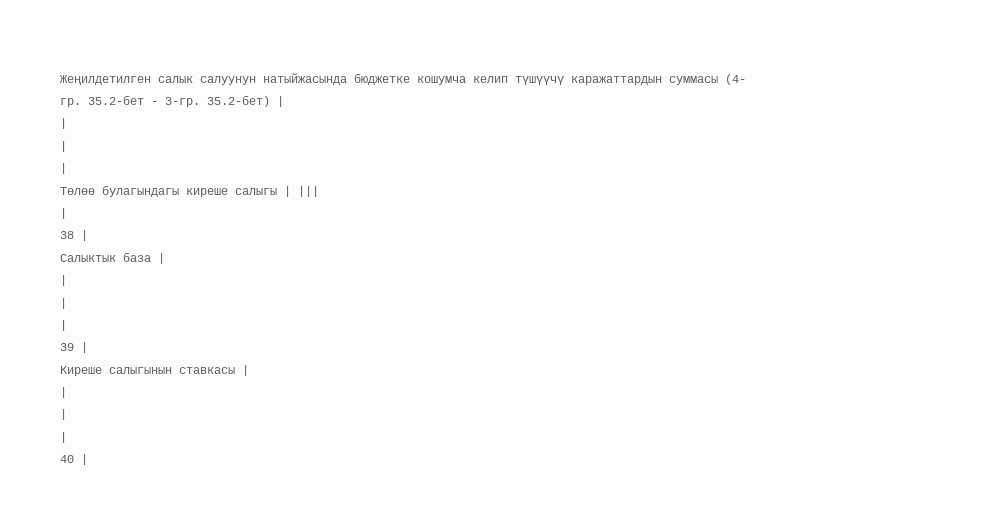Жеңилдетилген салык салуунун натыйжасында бюджетке кошумча келип түшүүчү каражаттардын суммасы (4-гр. 35.2-бет - 3-гр. 35.2-бет) |
|
|
|
Төлөө булагындагы киреше салыгы | |||
|
38 |
Салыктык база |
|
|
|
39 |
Киреше салыгынын ставкасы |
|
|
|
40 |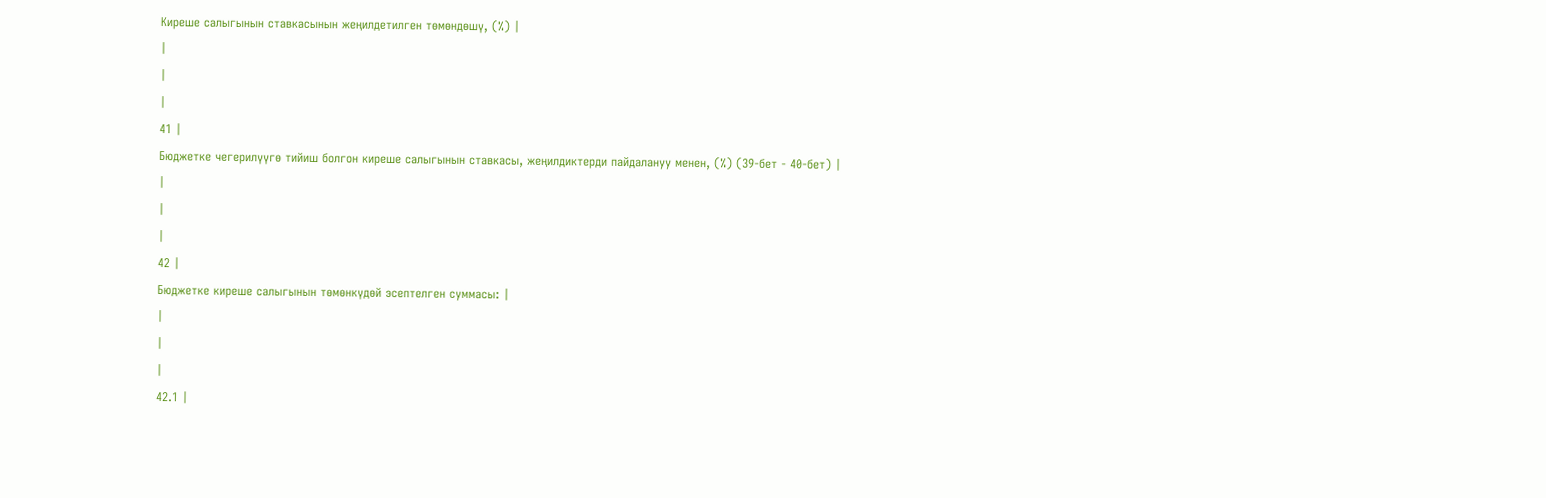Киреше салыгынын ставкасынын жеңилдетилген төмөндөшү, (%) |
|
|
|
41 |
Бюджетке чегерилүүгө тийиш болгон киреше салыгынын ставкасы, жеңилдиктерди пайдалануу менен, (%) (39-бет - 40-бет) |
|
|
|
42 |
Бюджетке киреше салыгынын төмөнкүдөй эсептелген суммасы: |
|
|
|
42.1 |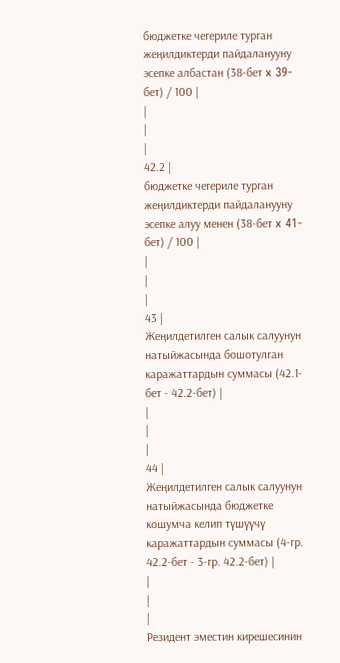бюджетке чегериле турган жеңилдиктерди пайдаланууну эсепке албастан (38-бет x 39-бет) / 100 |
|
|
|
42.2 |
бюджетке чегериле турган жеңилдиктерди пайдаланууну эсепке алуу менен (38-бет x 41-бет) / 100 |
|
|
|
43 |
Жеңилдетилген салык салуунун натыйжасында бошотулган каражаттардын суммасы (42.1-бет - 42.2-бет) |
|
|
|
44 |
Жеңилдетилген салык салуунун натыйжасында бюджетке кошумча келип түшүүчү каражаттардын суммасы (4-гр. 42.2-бет - 3-гр. 42.2-бет) |
|
|
|
Резидент эместин кирешесинин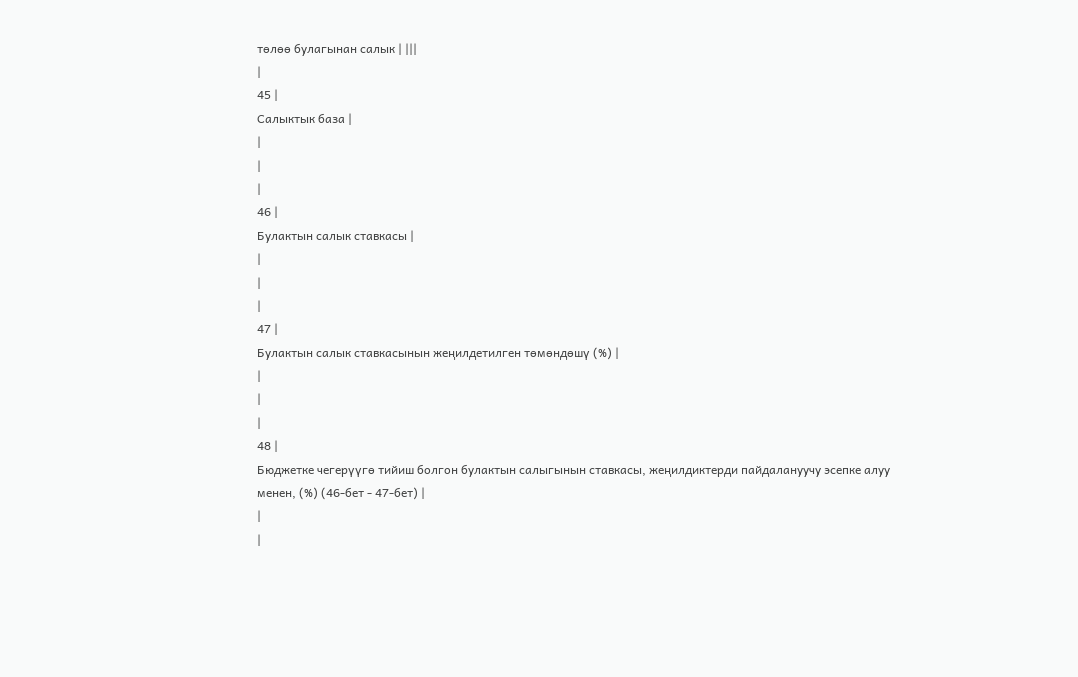төлөө булагынан салык | |||
|
45 |
Салыктык база |
|
|
|
46 |
Булактын салык ставкасы |
|
|
|
47 |
Булактын салык ставкасынын жеңилдетилген төмөндөшү (%) |
|
|
|
48 |
Бюджетке чегерүүгө тийиш болгон булактын салыгынын ставкасы, жеңилдиктерди пайдалануучу эсепке алуу менен, (%) (46-бет - 47-бет) |
|
|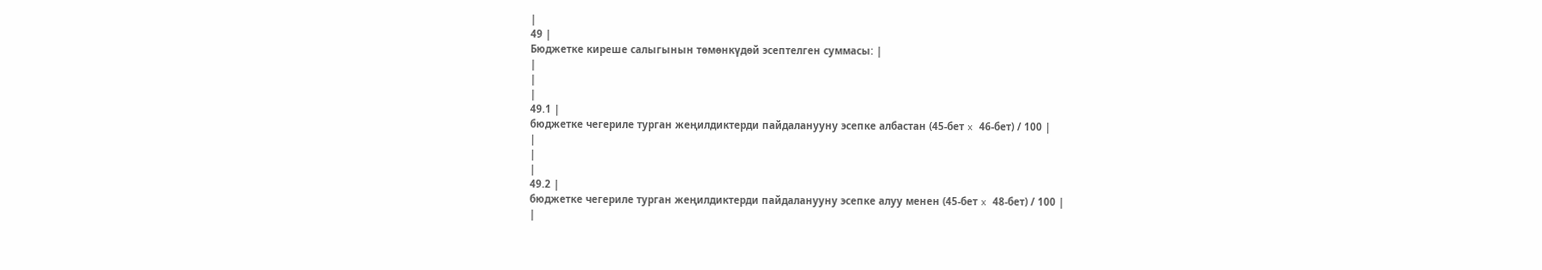|
49 |
Бюджетке киреше салыгынын төмөнкүдөй эсептелген суммасы: |
|
|
|
49.1 |
бюджетке чегериле турган жеңилдиктерди пайдаланууну эсепке албастан (45-бет x 46-бет) / 100 |
|
|
|
49.2 |
бюджетке чегериле турган жеңилдиктерди пайдаланууну эсепке алуу менен (45-бет x 48-бет) / 100 |
|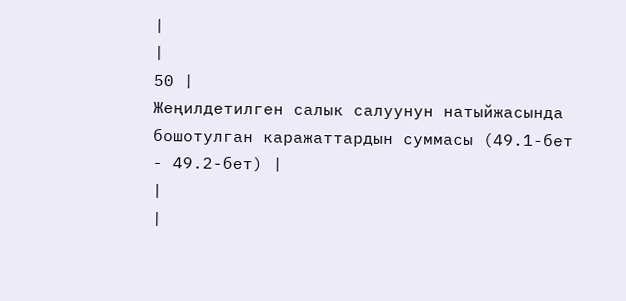|
|
50 |
Жеңилдетилген салык салуунун натыйжасында бошотулган каражаттардын суммасы (49.1-бет - 49.2-бет) |
|
|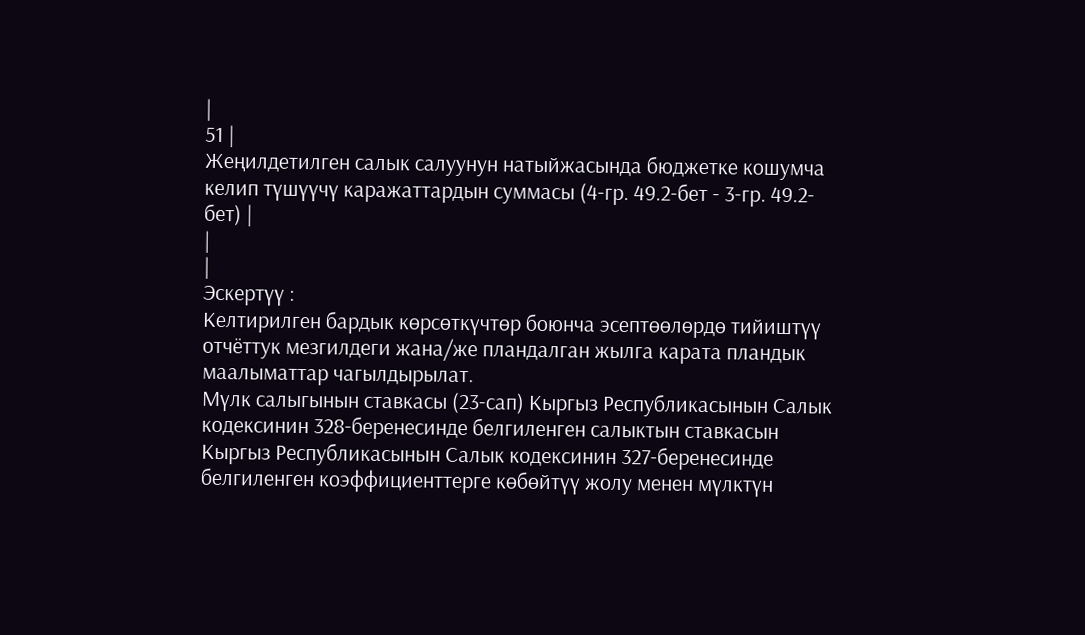|
51 |
Жеңилдетилген салык салуунун натыйжасында бюджетке кошумча келип түшүүчү каражаттардын суммасы (4-гр. 49.2-бет - 3-гр. 49.2-бет) |
|
|
Эскертүү :
Келтирилген бардык көрсөткүчтөр боюнча эсептөөлөрдө тийиштүү отчёттук мезгилдеги жана/же пландалган жылга карата пландык маалыматтар чагылдырылат.
Мүлк салыгынын ставкасы (23-сап) Кыргыз Республикасынын Салык кодексинин 328-беренесинде белгиленген салыктын ставкасын Кыргыз Республикасынын Салык кодексинин 327-беренесинде белгиленген коэффициенттерге көбөйтүү жолу менен мүлктүн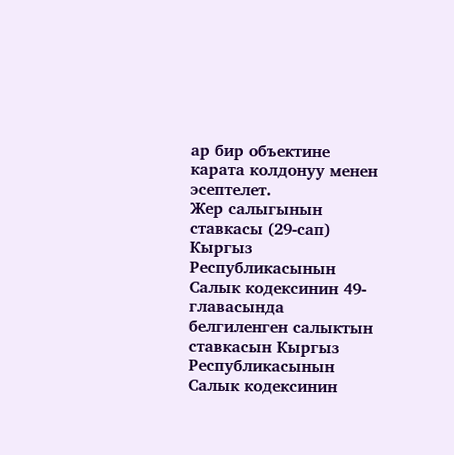ар бир объектине карата колдонуу менен эсептелет.
Жер салыгынын ставкасы (29-сап) Кыргыз Республикасынын Салык кодексинин 49-главасында белгиленген салыктын ставкасын Кыргыз Республикасынын Салык кодексинин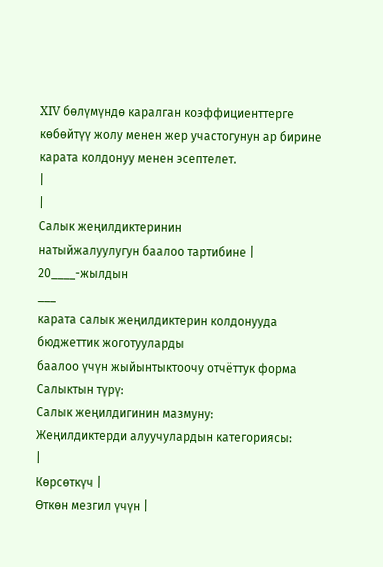XIV бөлүмүндө каралган коэффициенттерге көбөйтүү жолу менен жер участогунун ар бирине карата колдонуу менен эсептелет.
|
|
Салык жеңилдиктеринин
натыйжалуулугун баалоо тартибине |
20____-жылдын
___
карата салык жеңилдиктерин колдонууда бюджеттик жоготууларды
баалоо үчүн жыйынтыктоочу отчёттук форма
Салыктын түрү:
Салык жеңилдигинин мазмуну:
Жеңилдиктерди алуучулардын категориясы:
|
Көрсөткүч |
Өткөн мезгил үчүн |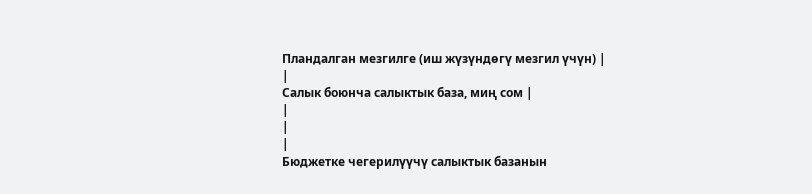Пландалган мезгилге (иш жүзүндөгү мезгил үчүн) |
|
Салык боюнча салыктык база, миң сом |
|
|
|
Бюджетке чегерилүүчү салыктык базанын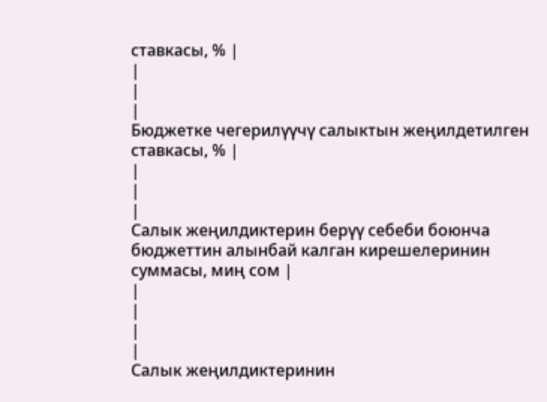ставкасы, % |
|
|
|
Бюджетке чегерилүүчү салыктын жеңилдетилген ставкасы, % |
|
|
|
Салык жеңилдиктерин берүү себеби боюнча бюджеттин алынбай калган кирешелеринин суммасы, миң сом |
|
|
|
|
Салык жеңилдиктеринин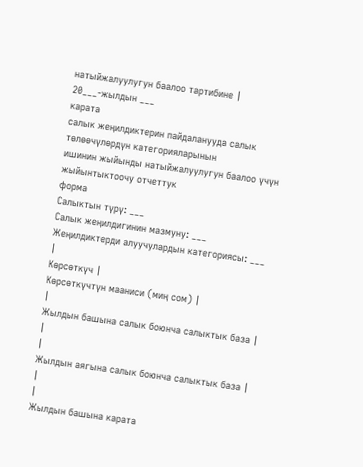натыйжалуулугун баалоо тартибине |
20___-жылдын ___
карата
салык жеңилдиктерин пайдаланууда салык төлөөчүлөрдүн категорияларынын
ишинин жыйынды натыйжалуулугун баалоо үчүн жыйынтыктоочу отчеттук
форма
Салыктын түрү: ___
Салык жеңилдигинин мазмуну: ___
Жеңилдиктерди алуучулардын категориясы: ___
|
Көрсөткүч |
Көрсөткүчтүн мааниси (миң сом) |
|
Жылдын башына салык боюнча салыктык база |
|
|
Жылдын аягына салык боюнча салыктык база |
|
|
Жылдын башына карата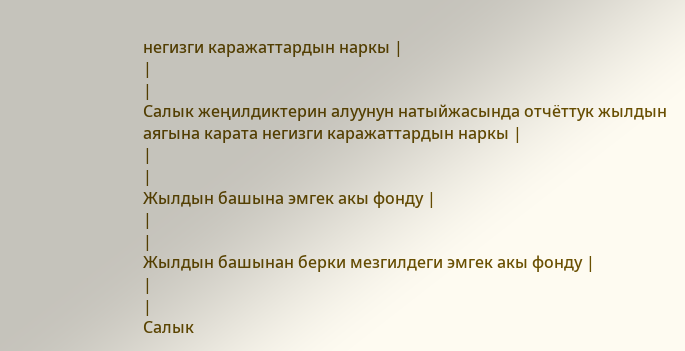негизги каражаттардын наркы |
|
|
Салык жеңилдиктерин алуунун натыйжасында отчёттук жылдын аягына карата негизги каражаттардын наркы |
|
|
Жылдын башына эмгек акы фонду |
|
|
Жылдын башынан берки мезгилдеги эмгек акы фонду |
|
|
Салык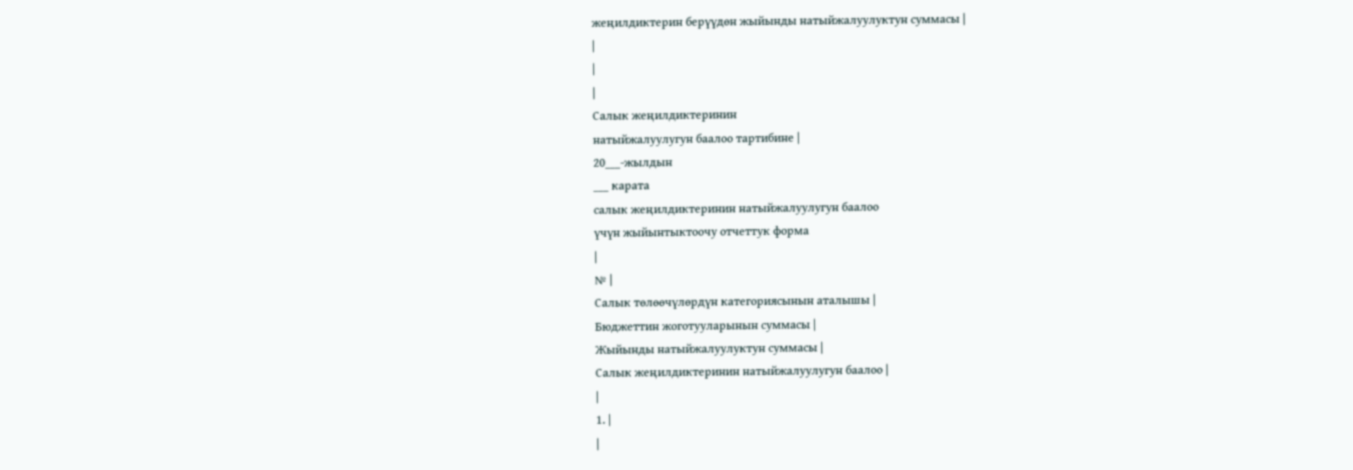жеңилдиктерин берүүдөн жыйынды натыйжалуулуктун суммасы |
|
|
|
Салык жеңилдиктеринин
натыйжалуулугун баалоо тартибине |
20___-жылдын
___ карата
салык жеңилдиктеринин натыйжалуулугун баалоо
үчүн жыйынтыктоочу отчеттук форма
|
№ |
Салык төлөөчүлөрдүн категориясынын аталышы |
Бюджеттин жоготууларынын суммасы |
Жыйынды натыйжалуулуктун суммасы |
Салык жеңилдиктеринин натыйжалуулугун баалоо |
|
1. |
|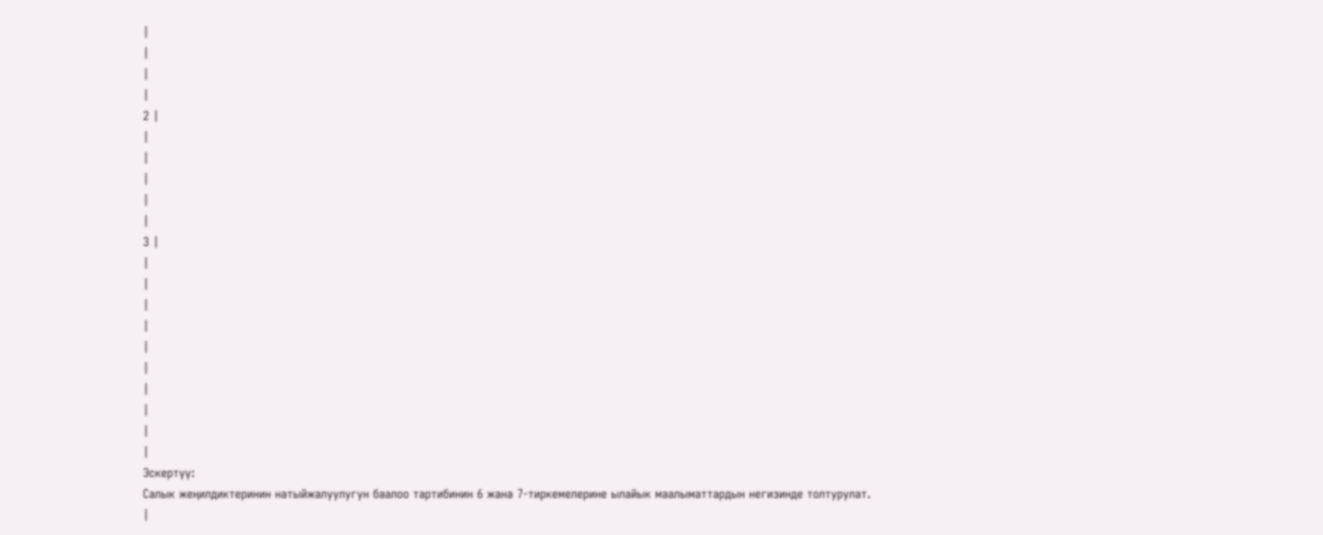|
|
|
|
2 |
|
|
|
|
|
3 |
|
|
|
|
|
|
|
|
|
|
Эскертүү:
Салык жеңилдиктеринин натыйжалуулугун баалоо тартибинин 6 жана 7-тиркемелерине ылайык маалыматтардын негизинде толтурулат.
|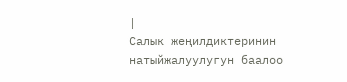|
Салык жеңилдиктеринин
натыйжалуулугун баалоо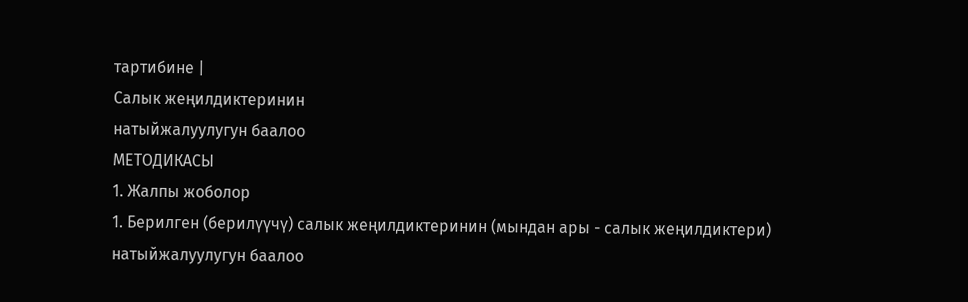тартибине |
Салык жеңилдиктеринин
натыйжалуулугун баалоо
МЕТОДИКАСЫ
1. Жалпы жоболор
1. Берилген (берилүүчү) салык жеңилдиктеринин (мындан ары - салык жеңилдиктери) натыйжалуулугун баалоо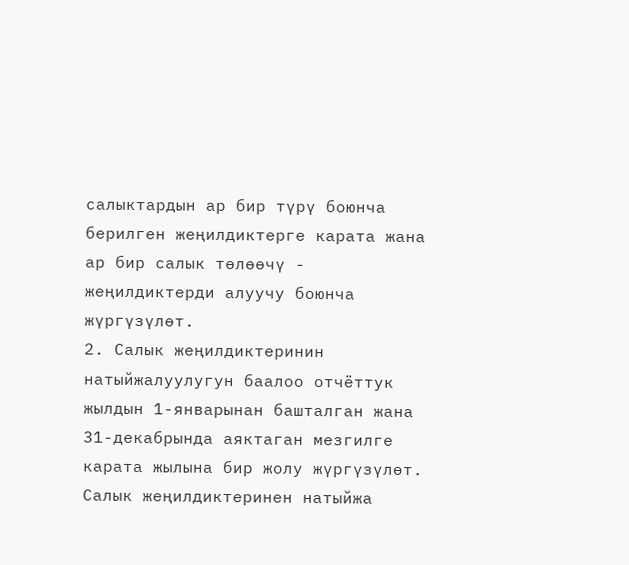салыктардын ар бир түрү боюнча берилген жеңилдиктерге карата жана ар бир салык төлөөчү - жеңилдиктерди алуучу боюнча жүргүзүлөт.
2. Салык жеңилдиктеринин натыйжалуулугун баалоо отчёттук жылдын 1-январынан башталган жана 31-декабрында аяктаган мезгилге карата жылына бир жолу жүргүзүлөт.
Салык жеңилдиктеринен натыйжа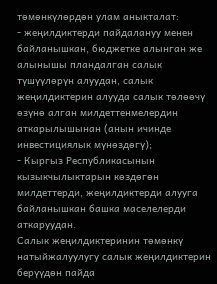төмөнкүлөрдөн улам аныкталат:
- жеңилдиктерди пайдалануу менен байланышкан, бюджетке алынган же алынышы пландалган салык түшүүлөрүн алуудан, салык жеңилдиктерин алууда салык төлөөчү өзүнө алган милдеттенмелердин аткарылышынан (анын ичинде инвестициялык мүнөздөгү);
- Кыргыз Республикасынын кызыкчылыктарын көздөгөн милдеттерди, жеңилдиктерди алууга байланышкан башка маселелерди аткаруудан.
Салык жеңилдиктеринин төмөнкү натыйжалуулугу салык жеңилдиктерин берүүдөн пайда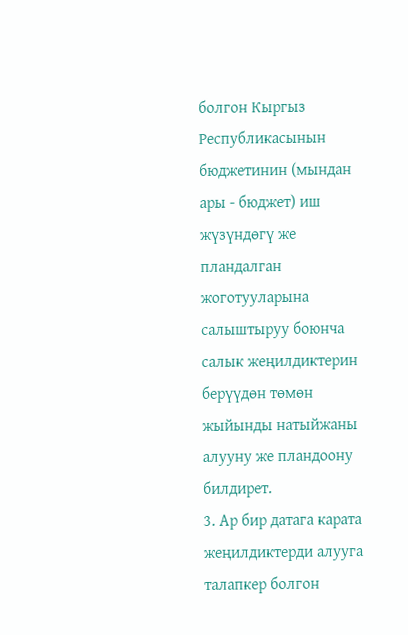болгон Кыргыз Республикасынын бюджетинин (мындан ары - бюджет) иш жүзүндөгү же пландалган жоготууларына салыштыруу боюнча салык жеңилдиктерин берүүдөн төмөн жыйынды натыйжаны алууну же пландоону билдирет.
3. Ар бир датага карата жеңилдиктерди алууга талапкер болгон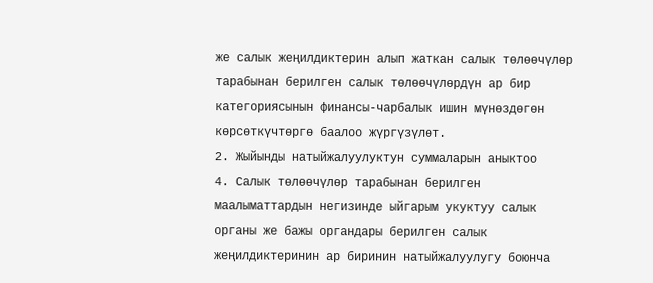же салык жеңилдиктерин алып жаткан салык төлөөчүлөр тарабынан берилген салык төлөөчүлөрдүн ар бир категориясынын финансы-чарбалык ишин мүнөздөгөн көрсөткүчтөргө баалоо жүргүзүлөт.
2. Жыйынды натыйжалуулуктун суммаларын аныктоо
4. Салык төлөөчүлөр тарабынан берилген маалыматтардын негизинде ыйгарым укуктуу салык органы же бажы органдары берилген салык жеңилдиктеринин ар биринин натыйжалуулугу боюнча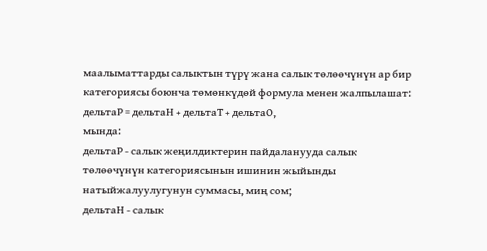маалыматтарды салыктын түрү жана салык төлөөчүнүн ар бир категориясы боюнча төмөнкүдөй формула менен жалпылашат:
дельтаР = дельтаН + дельтаТ + дельтаО,
мында:
дельтаР - салык жеңилдиктерин пайдаланууда салык төлөөчүнүн категориясынын ишинин жыйынды натыйжалуулугунун суммасы, миң сом;
дельтаН - салык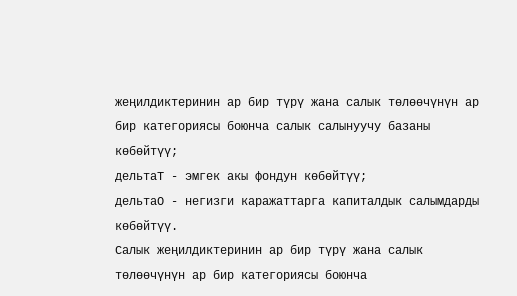жеңилдиктеринин ар бир түрү жана салык төлөөчүнүн ар бир категориясы боюнча салык салынуучу базаны көбөйтүү;
дельтаТ - эмгек акы фондун көбөйтүү;
дельтаО - негизги каражаттарга капиталдык салымдарды көбөйтүү.
Салык жеңилдиктеринин ар бир түрү жана салык төлөөчүнүн ар бир категориясы боюнча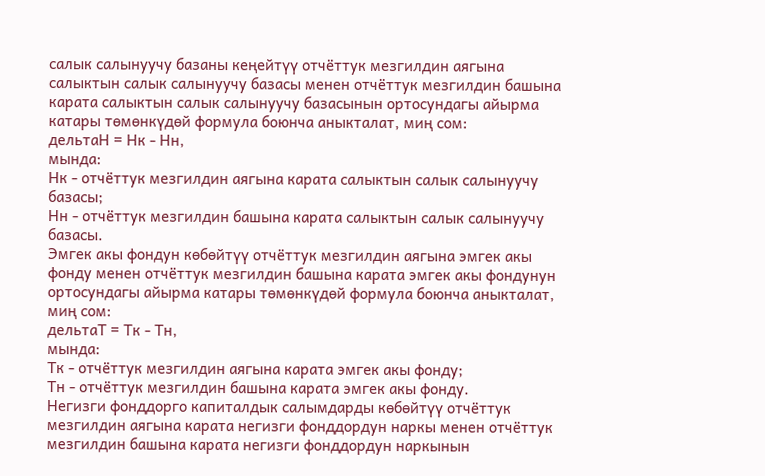салык салынуучу базаны кеңейтүү отчёттук мезгилдин аягына салыктын салык салынуучу базасы менен отчёттук мезгилдин башына карата салыктын салык салынуучу базасынын ортосундагы айырма катары төмөнкүдөй формула боюнча аныкталат, миң сом:
дельтаН = Нк - Нн,
мында:
Нк - отчёттук мезгилдин аягына карата салыктын салык салынуучу базасы;
Нн - отчёттук мезгилдин башына карата салыктын салык салынуучу базасы.
Эмгек акы фондун көбөйтүү отчёттук мезгилдин аягына эмгек акы фонду менен отчёттук мезгилдин башына карата эмгек акы фондунун ортосундагы айырма катары төмөнкүдөй формула боюнча аныкталат, миң сом:
дельтаТ = Тк - Тн,
мында:
Тк - отчёттук мезгилдин аягына карата эмгек акы фонду;
Тн - отчёттук мезгилдин башына карата эмгек акы фонду.
Негизги фонддорго капиталдык салымдарды көбөйтүү отчёттук мезгилдин аягына карата негизги фонддордун наркы менен отчёттук мезгилдин башына карата негизги фонддордун наркынын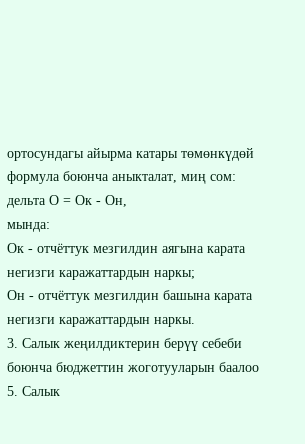ортосундагы айырма катары төмөнкүдөй формула боюнча аныкталат, миң сом:
дельта О = Ок - Он,
мында:
Ок - отчёттук мезгилдин аягына карата негизги каражаттардын наркы;
Он - отчёттук мезгилдин башына карата негизги каражаттардын наркы.
3. Салык жеңилдиктерин берүү себеби боюнча бюджеттин жоготууларын баалоо
5. Салык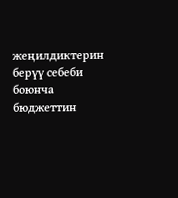жеңилдиктерин берүү себеби боюнча бюджеттин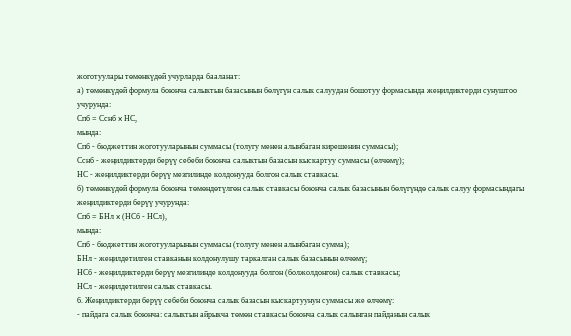жоготуулары төмөнкүдөй учурларда бааланат:
а) төмөнкүдөй формула боюнча салыктын базасынын бөлүгүн салык салуудан бошотуу формасында жеңилдиктерди сунуштоо учурунда:
Спб = Сснб x НС,
мында:
Спб - бюджеттин жоготууларынын суммасы (толугу менен алынбаган кирешенин суммасы);
Сснб - жеңилдиктерди берүү себеби боюнча салыктын базасын кыскартуу суммасы (өлчөмү);
НС - жеңилдиктерди берүү мезгилинде колдонууда болгон салык ставкасы.
б) төмөнкүдөй формула боюнча төмөндөтүлгөн салык ставкасы боюнча салык базасынын бөлүгүндө салык салуу формасындагы жеңилдиктерди берүү учурунда:
Спб = БНл x (НСб - НСл),
мында:
Спб - бюджеттин жоготууларынын суммасы (толугу менен алынбаган сумма);
БНл - жеңилдетилген ставканын колдонулушу таркалган салык базасынын өлчөмү;
НСб - жеңилдиктерди берүү мезгилинде колдонууда болгон (болжолдонгон) салык ставкасы;
НСл - жеңилдетилген салык ставкасы.
6. Жеңилдиктерди берүү себеби боюнча салык базасын кыскартуунун суммасы же өлчөмү:
- пайдага салык боюнча: салыктын айрыкча төмөн ставкасы боюнча салык салынган пайданын салык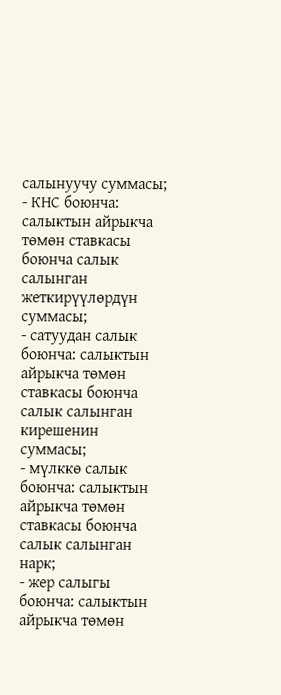салынуучу суммасы;
- КНС боюнча: салыктын айрыкча төмөн ставкасы боюнча салык салынган жеткирүүлөрдүн суммасы;
- сатуудан салык боюнча: салыктын айрыкча төмөн ставкасы боюнча салык салынган кирешенин суммасы;
- мүлккө салык боюнча: салыктын айрыкча төмөн ставкасы боюнча салык салынган нарк;
- жер салыгы боюнча: салыктын айрыкча төмөн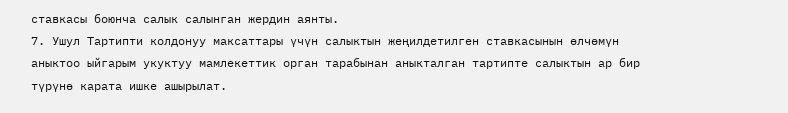ставкасы боюнча салык салынган жердин аянты.
7. Ушул Тартипти колдонуу максаттары үчүн салыктын жеңилдетилген ставкасынын өлчөмүн аныктоо ыйгарым укуктуу мамлекеттик орган тарабынан аныкталган тартипте салыктын ар бир түрүнө карата ишке ашырылат.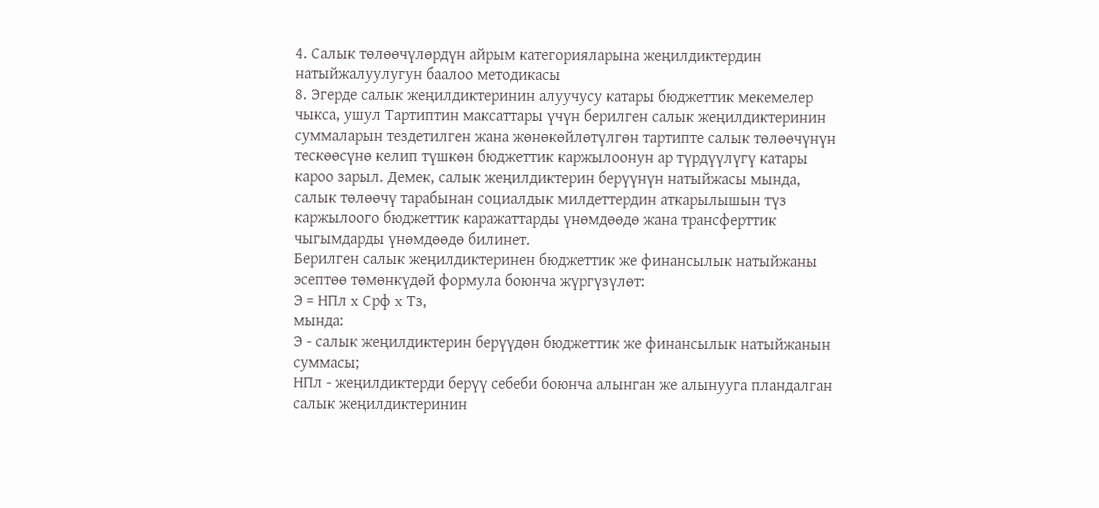4. Салык төлөөчүлөрдүн айрым категорияларына жеңилдиктердин натыйжалуулугун баалоо методикасы
8. Эгерде салык жеңилдиктеринин алуучусу катары бюджеттик мекемелер чыкса, ушул Тартиптин максаттары үчүн берилген салык жеңилдиктеринин суммаларын тездетилген жана жөнөкөйлөтүлгөн тартипте салык төлөөчүнүн тескөөсүнө келип түшкөн бюджеттик каржылоонун ар түрдүүлүгү катары кароо зарыл. Демек, салык жеңилдиктерин берүүнүн натыйжасы мында, салык төлөөчү тарабынан социалдык милдеттердин аткарылышын түз каржылоого бюджеттик каражаттарды үнөмдөөдө жана трансферттик чыгымдарды үнөмдөөдө билинет.
Берилген салык жеңилдиктеринен бюджеттик же финансылык натыйжаны эсептөө төмөнкүдөй формула боюнча жүргүзүлөт:
Э = НПл x Срф x Тз,
мында:
Э - салык жеңилдиктерин берүүдөн бюджеттик же финансылык натыйжанын суммасы;
НПл - жеңилдиктерди берүү себеби боюнча алынган же алынууга пландалган салык жеңилдиктеринин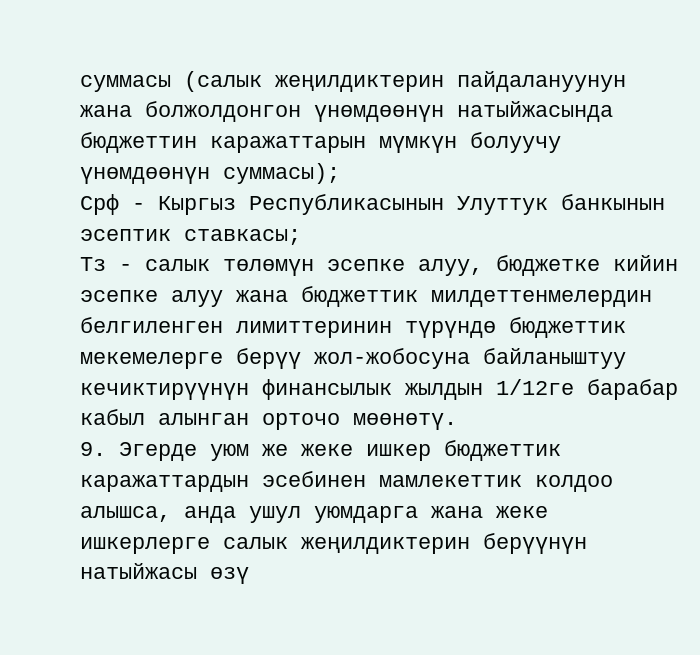суммасы (салык жеңилдиктерин пайдалануунун жана болжолдонгон үнөмдөөнүн натыйжасында бюджеттин каражаттарын мүмкүн болуучу үнөмдөөнүн суммасы);
Срф - Кыргыз Республикасынын Улуттук банкынын эсептик ставкасы;
Тз - салык төлөмүн эсепке алуу, бюджетке кийин эсепке алуу жана бюджеттик милдеттенмелердин белгиленген лимиттеринин түрүндө бюджеттик мекемелерге берүү жол-жобосуна байланыштуу кечиктирүүнүн финансылык жылдын 1/12ге барабар кабыл алынган орточо мөөнөтү.
9. Эгерде уюм же жеке ишкер бюджеттик каражаттардын эсебинен мамлекеттик колдоо алышса, анда ушул уюмдарга жана жеке ишкерлерге салык жеңилдиктерин берүүнүн натыйжасы өзү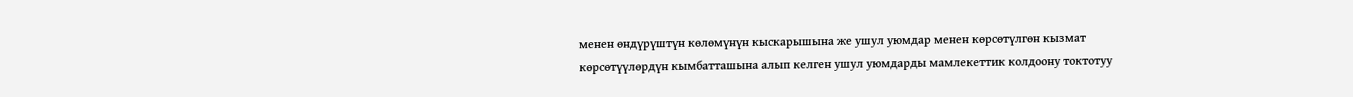менен өндүрүштүн көлөмүнүн кыскарышына же ушул уюмдар менен көрсөтүлгөн кызмат көрсөтүүлөрдүн кымбатташына алып келген ушул уюмдарды мамлекеттик колдоону токтотуу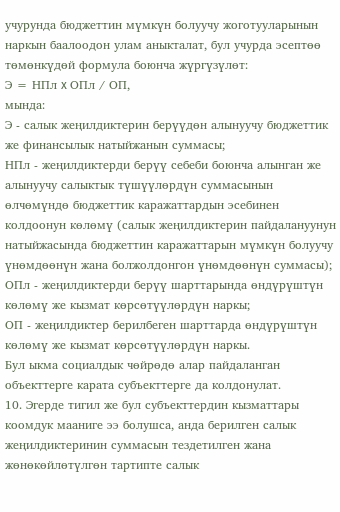учурунда бюджеттин мүмкүн болуучу жоготууларынын наркын баалоодон улам аныкталат, бул учурда эсептөө төмөнкүдөй формула боюнча жүргүзүлөт:
Э = НПл x ОПл / ОП,
мында:
Э - салык жеңилдиктерин берүүдөн алынуучу бюджеттик же финансылык натыйжанын суммасы;
НПл - жеңилдиктерди берүү себеби боюнча алынган же алынуучу салыктык түшүүлөрдүн суммасынын өлчөмүндө бюджеттик каражаттардын эсебинен колдоонун көлөмү (салык жеңилдиктерин пайдалануунун натыйжасында бюджеттин каражаттарын мүмкүн болуучу үнөмдөөнүн жана болжолдонгон үнөмдөөнүн суммасы);
ОПл - жеңилдиктерди берүү шарттарында өндүрүштүн көлөмү же кызмат көрсөтүүлөрдүн наркы;
ОП - жеңилдиктер берилбеген шарттарда өндүрүштүн көлөмү же кызмат көрсөтүүлөрдүн наркы.
Бул ыкма социалдык чөйрөдө алар пайдаланган объекттерге карата субъекттерге да колдонулат.
10. Эгерде тигил же бул субъекттердин кызматтары коомдук мааниге ээ болушса, анда берилген салык жеңилдиктеринин суммасын тездетилген жана жөнөкөйлөтүлгөн тартипте салык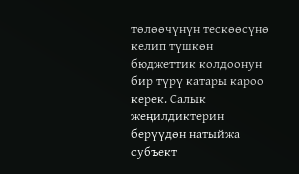төлөөчүнүн тескөөсүнө келип түшкөн бюджеттик колдоонун бир түрү катары кароо керек. Салык жеңилдиктерин берүүдөн натыйжа субъект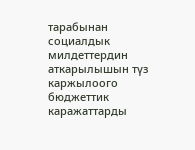тарабынан социалдык милдеттердин аткарылышын түз каржылоого бюджеттик каражаттарды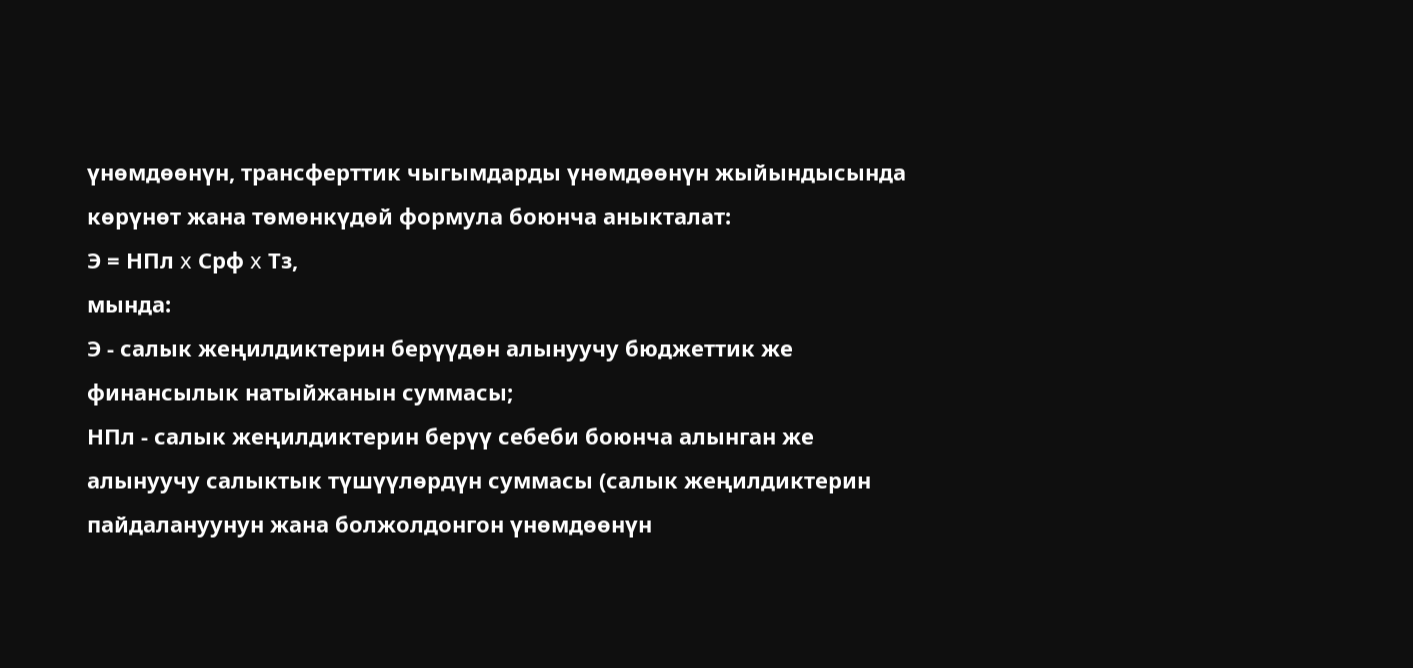үнөмдөөнүн, трансферттик чыгымдарды үнөмдөөнүн жыйындысында көрүнөт жана төмөнкүдөй формула боюнча аныкталат:
Э = НПл x Срф x Тз,
мында:
Э - салык жеңилдиктерин берүүдөн алынуучу бюджеттик же финансылык натыйжанын суммасы;
НПл - салык жеңилдиктерин берүү себеби боюнча алынган же алынуучу салыктык түшүүлөрдүн суммасы (салык жеңилдиктерин пайдалануунун жана болжолдонгон үнөмдөөнүн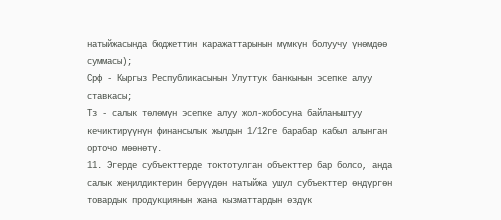натыйжасында бюджеттин каражаттарынын мүмкүн болуучу үнөмдөө суммасы);
Срф - Кыргыз Республикасынын Улуттук банкынын эсепке алуу ставкасы;
Тз - салык төлөмүн эсепке алуу жол-жобосуна байланыштуу кечиктирүүнүн финансылык жылдын 1/12ге барабар кабыл алынган орточо мөөнөтү.
11. Эгерде субъекттерде токтотулган объекттер бар болсо, анда салык жеңилдиктерин берүүдөн натыйжа ушул субъекттер өндүргөн товардык продукциянын жана кызматтардын өздүк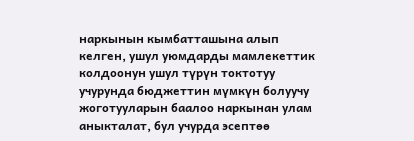наркынын кымбатташына алып келген, ушул уюмдарды мамлекеттик колдоонун ушул түрүн токтотуу учурунда бюджеттин мүмкүн болуучу жоготууларын баалоо наркынан улам аныкталат, бул учурда эсептөө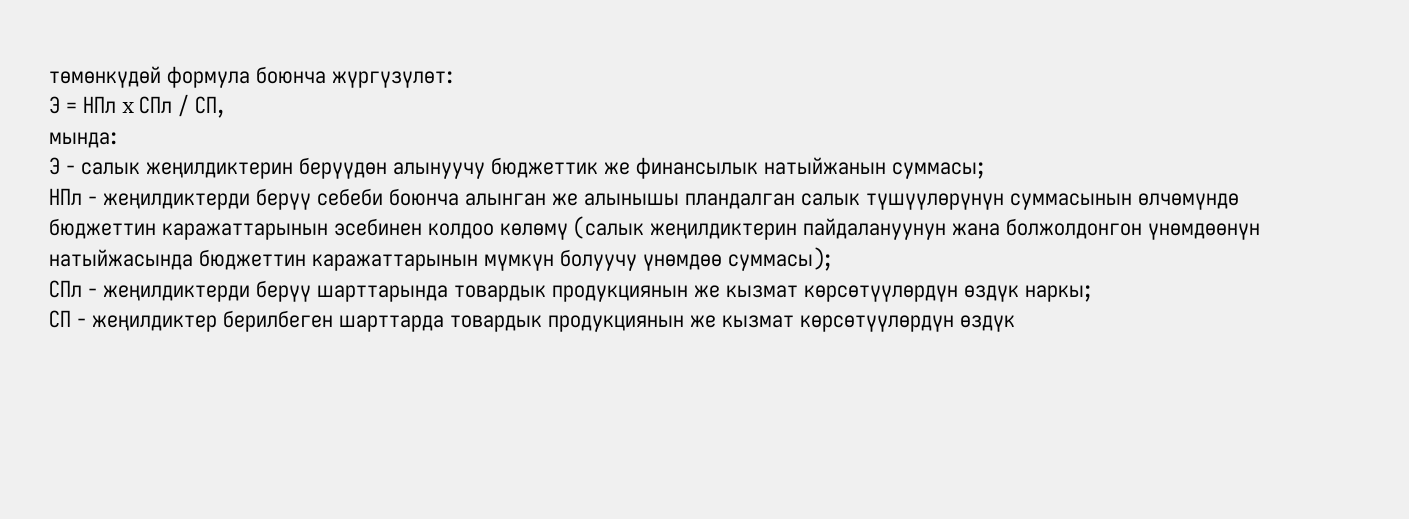төмөнкүдөй формула боюнча жүргүзүлөт:
Э = НПл x СПл / СП,
мында:
Э - салык жеңилдиктерин берүүдөн алынуучу бюджеттик же финансылык натыйжанын суммасы;
НПл - жеңилдиктерди берүү себеби боюнча алынган же алынышы пландалган салык түшүүлөрүнүн суммасынын өлчөмүндө бюджеттин каражаттарынын эсебинен колдоо көлөмү (салык жеңилдиктерин пайдалануунун жана болжолдонгон үнөмдөөнүн натыйжасында бюджеттин каражаттарынын мүмкүн болуучу үнөмдөө суммасы);
СПл - жеңилдиктерди берүү шарттарында товардык продукциянын же кызмат көрсөтүүлөрдүн өздүк наркы;
СП - жеңилдиктер берилбеген шарттарда товардык продукциянын же кызмат көрсөтүүлөрдүн өздүк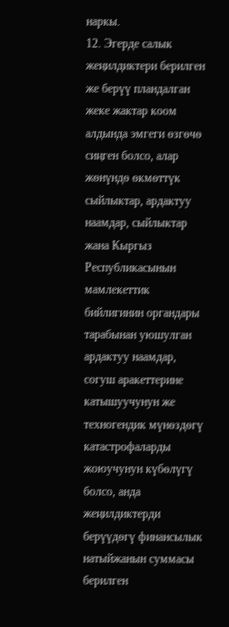наркы.
12. Эгерде салык жеңилдиктери берилген же берүү пландалган жеке жактар коом алдында эмгеги өзгөчө сиңген болсо, алар жөнүндө өкмөттүк сыйлыктар, ардактуу наамдар, сыйлыктар жана Кыргыз Республикасынын мамлекеттик бийлигинин органдары тарабынан уюшулган ардактуу наамдар, согуш аракеттерине катышуучунун же техногендик мүнөздөгү катастрофаларды жоюучунун күбөлүгү болсо, анда жеңилдиктерди берүүдөгү финансылык натыйжанын суммасы берилген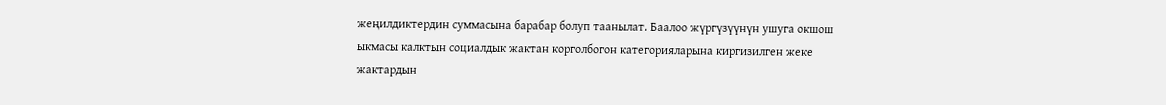жеңилдиктердин суммасына барабар болуп таанылат. Баалоо жүргүзүүнүн ушуга окшош ыкмасы калктын социалдык жактан корголбогон категорияларына киргизилген жеке жактардын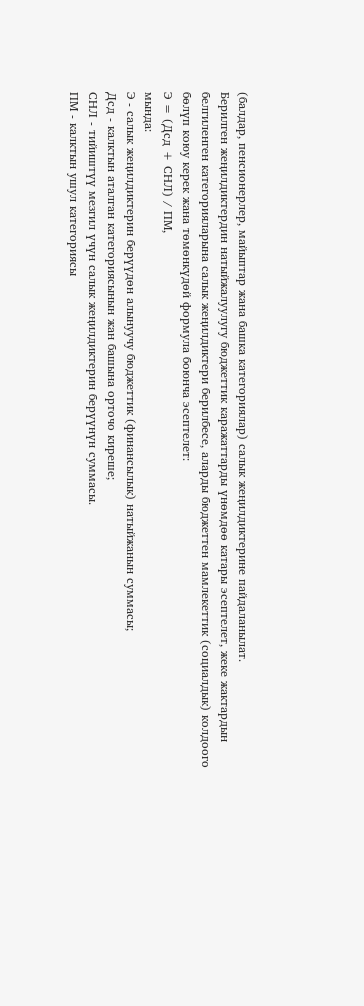(балдар, пенсионерлер, майыптар жана башка категориялар) салык жеңилдиктерине пайдаланылат.
Берилген жеңилдиктердин натыйжалуулугу бюджеттик каражаттарды үнөмдөө катары эсептелет, жеке жактардын белгиленген категорияларына салык жеңилдиктери берилбесе, аларды бюджеттен мамлекеттик (социалдык) колдоого бөлүп коюу керек жана төмөнкүдөй формула боюнча эсептелет:
Э = (Дсд + СНЛ) / ПМ,
мында:
Э - салык жеңилдиктерин берүүдөн алынуучу бюджеттик (финансылык) натыйжанын суммасы;
Дсд - калктын аталган категориясынын жан башына орточо киреше;
СНЛ - тийиштүү мезгил үчүн салык жеңилдиктерин берүүнүн суммасы.
ПМ - калктын ушул категориясы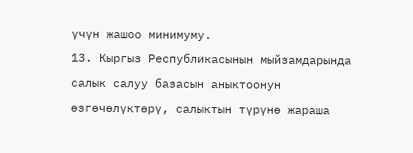үчүн жашоо минимуму.
13. Кыргыз Республикасынын мыйзамдарында салык салуу базасын аныктоонун өзгөчөлүктөрү, салыктын түрүнө жараша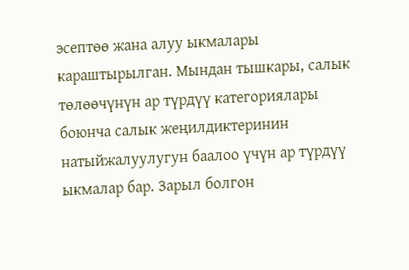эсептөө жана алуу ыкмалары караштырылган. Мындан тышкары, салык төлөөчүнүн ар түрдүү категориялары боюнча салык жеңилдиктеринин натыйжалуулугун баалоо үчүн ар түрдүү ыкмалар бар. Зарыл болгон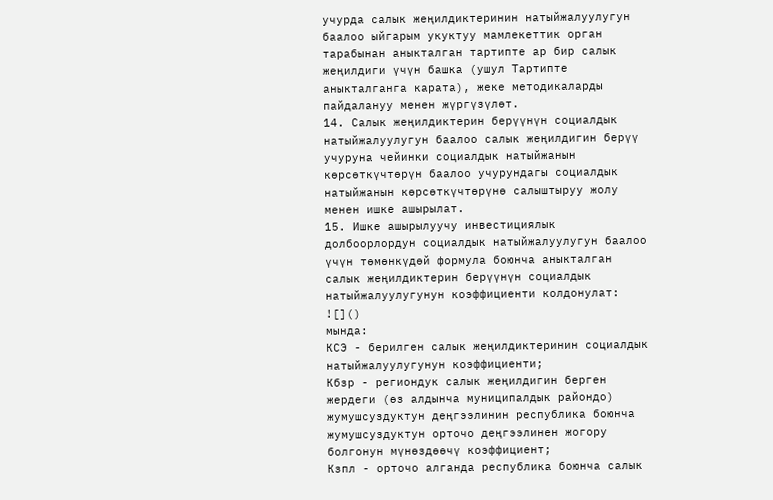учурда салык жеңилдиктеринин натыйжалуулугун баалоо ыйгарым укуктуу мамлекеттик орган тарабынан аныкталган тартипте ар бир салык жеңилдиги үчүн башка (ушул Тартипте аныкталганга карата), жеке методикаларды пайдалануу менен жүргүзүлөт.
14. Салык жеңилдиктерин берүүнүн социалдык натыйжалуулугун баалоо салык жеңилдигин берүү учуруна чейинки социалдык натыйжанын көрсөткүчтөрүн баалоо учурундагы социалдык натыйжанын көрсөткүчтөрүнө салыштыруу жолу менен ишке ашырылат.
15. Ишке ашырылуучу инвестициялык долбоорлордун социалдык натыйжалуулугун баалоо үчүн төмөнкүдөй формула боюнча аныкталган салык жеңилдиктерин берүүнүн социалдык натыйжалуулугунун коэффициенти колдонулат:
![]()
мында:
КСЭ - берилген салык жеңилдиктеринин социалдык натыйжалуулугунун коэффициенти;
Кбзр - региондук салык жеңилдигин берген жердеги (өз алдынча муниципалдык райондо) жумушсуздуктун деңгээлинин республика боюнча жумушсуздуктун орточо деңгээлинен жогору болгонун мүнөздөөчү коэффициент;
Кзпл - орточо алганда республика боюнча салык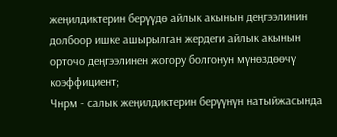жеңилдиктерин берүүдө айлык акынын деңгээлинин долбоор ишке ашырылган жердеги айлык акынын орточо деңгээлинен жогору болгонун мүнөздөөчү коэффициент;
Чнрм - салык жеңилдиктерин берүүнүн натыйжасында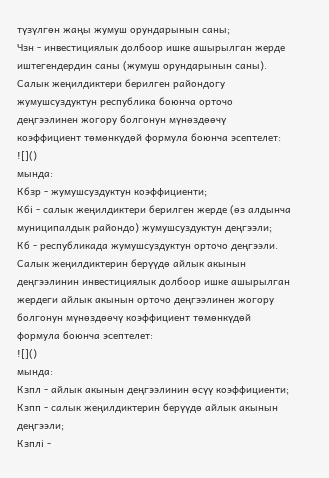түзүлгөн жаңы жумуш орундарынын саны;
Чзн - инвестициялык долбоор ишке ашырылган жерде иштегендердин саны (жумуш орундарынын саны).
Салык жеңилдиктери берилген райондогу жумушсуздуктун республика боюнча орточо деңгээлинен жогору болгонун мүнөздөөчү коэффициент төмөнкүдөй формула боюнча эсептелет:
![]()
мында:
Кбзр - жумушсуздуктун коэффициенти;
Кбi - салык жеңилдиктери берилген жерде (өз алдынча муниципалдык райондо) жумушсуздуктун деңгээли;
Кб - республикада жумушсуздуктун орточо деңгээли.
Салык жеңилдиктерин берүүдө айлык акынын деңгээлинин инвестициялык долбоор ишке ашырылган жердеги айлык акынын орточо деңгээлинен жогору болгонун мүнөздөөчү коэффициент төмөнкүдөй формула боюнча эсептелет:
![]()
мында:
Кзпл - айлык акынын деңгээлинин өсүү коэффициенти;
Кзпп - салык жеңилдиктерин берүүдө айлык акынын деңгээли;
Кзплi -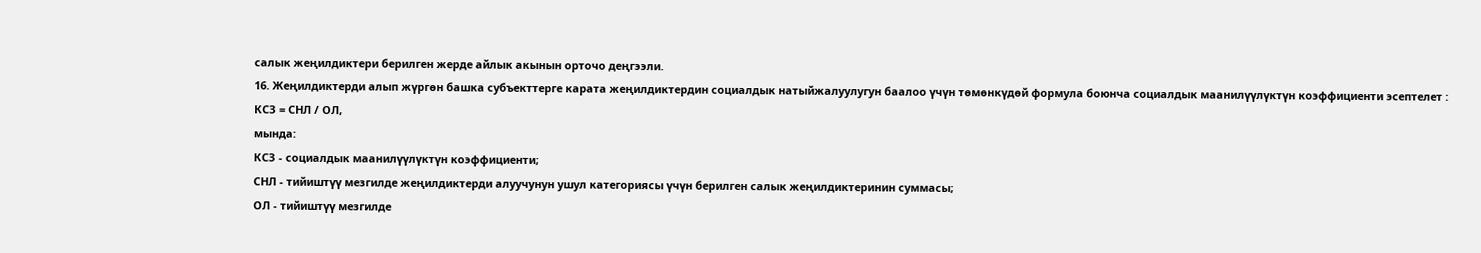салык жеңилдиктери берилген жерде айлык акынын орточо деңгээли.
16. Жеңилдиктерди алып жүргөн башка субъекттерге карата жеңилдиктердин социалдык натыйжалуулугун баалоо үчүн төмөнкүдөй формула боюнча социалдык маанилүүлүктүн коэффициенти эсептелет :
КСЗ = СНЛ / ОЛ,
мында:
КСЗ - социалдык маанилүүлүктүн коэффициенти;
СНЛ - тийиштүү мезгилде жеңилдиктерди алуучунун ушул категориясы үчүн берилген салык жеңилдиктеринин суммасы;
ОЛ - тийиштүү мезгилде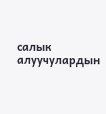салык алуучулардын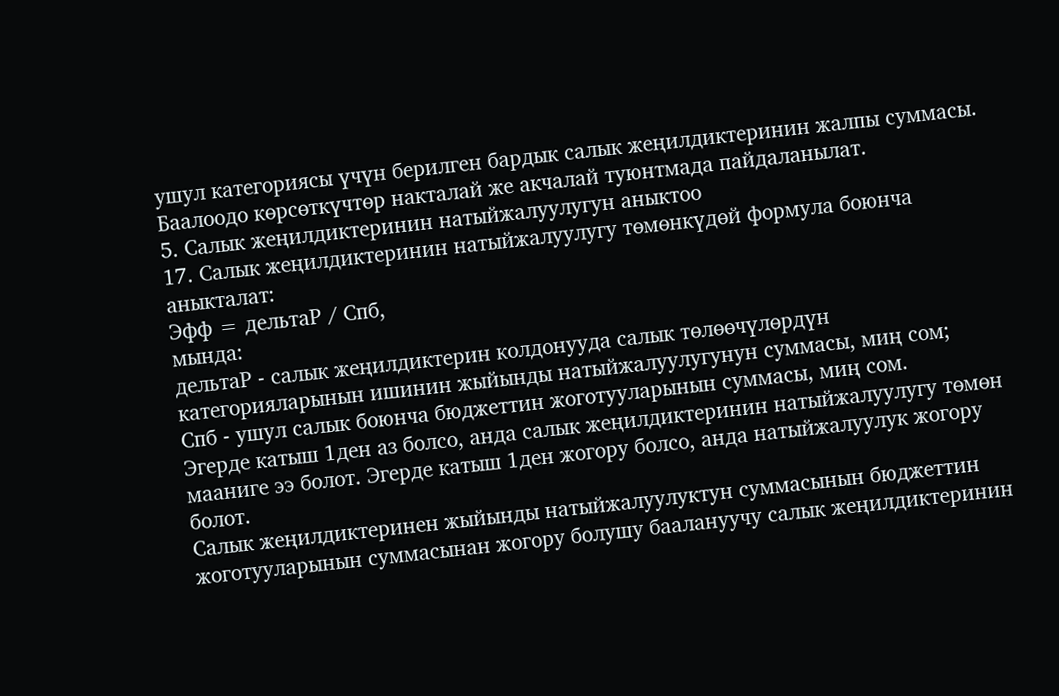ушул категориясы үчүн берилген бардык салык жеңилдиктеринин жалпы суммасы.
Баалоодо көрсөткүчтөр накталай же акчалай туюнтмада пайдаланылат.
5. Салык жеңилдиктеринин натыйжалуулугун аныктоо
17. Салык жеңилдиктеринин натыйжалуулугу төмөнкүдөй формула боюнча аныкталат:
Эфф = дельтаР / Спб,
мында:
дельтаР - салык жеңилдиктерин колдонууда салык төлөөчүлөрдүн категорияларынын ишинин жыйынды натыйжалуулугунун суммасы, миң сом;
Спб - ушул салык боюнча бюджеттин жоготууларынын суммасы, миң сом.
Эгерде катыш 1ден аз болсо, анда салык жеңилдиктеринин натыйжалуулугу төмөн мааниге ээ болот. Эгерде катыш 1ден жогору болсо, анда натыйжалуулук жогору болот.
Салык жеңилдиктеринен жыйынды натыйжалуулуктун суммасынын бюджеттин жоготууларынын суммасынан жогору болушу баалануучу салык жеңилдиктеринин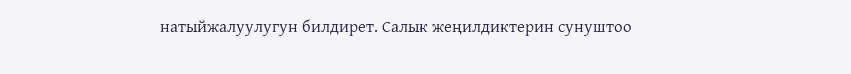натыйжалуулугун билдирет. Салык жеңилдиктерин сунуштоо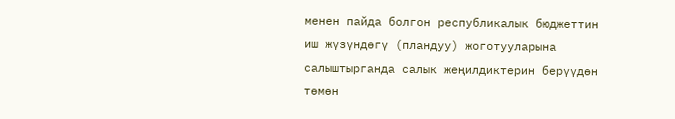менен пайда болгон республикалык бюджеттин иш жүзүндөгү (пландуу) жоготууларына салыштырганда салык жеңилдиктерин берүүдөн төмөн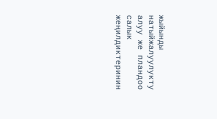жыйынды натыйжалуулукту алуу же пландоо салык жеңилдиктеринин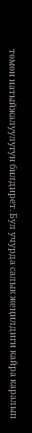төмөн натыйжалуулугун билдирет. Бул учурда салык жеңилдиги кайра каралып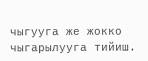чыгууга же жокко чыгарылууга тийиш.